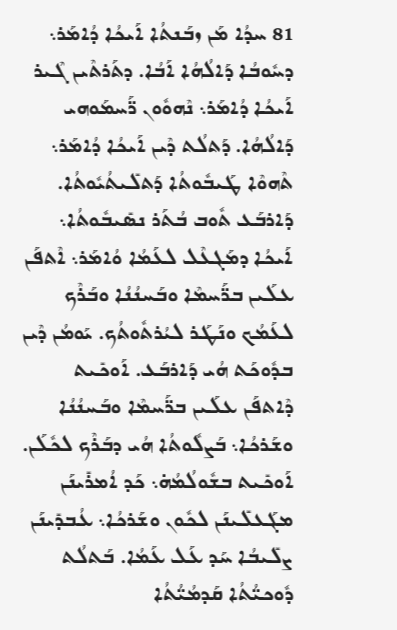81 ܚܕܳܐ ܡܰܢ ܙܒܰܢܬܳܐ ܐܰܝܟܳܐ ܕܳܐܡܰܪ܆ ܕܚܽܘܒܳܐ ܕܰܐܠܳܗܳܐ ܐܰܒܳܐ. ܕܬܰܪܬܶܝܢ ܓܶܝܪ ܐܰܝܟܳܐ ܕܳܐܡܰܪ܆ ܢܶܗܘܽܘܢ ܪ̈ܰܚܡܰܘܗܝ ܕܰܐܠܳܗܳܐ. ܕܰܬܠܳܬ ܕܶܝܢ ܐܰܝܟܳܐ ܕܳܐܡܰܪ܆ ܬܶܗܘܶܐ ܛܰܝܒܽܘܬܳܐ ܕܰܬܠܺܝܬܳܝܽܘܬܳܐ. ܕܰܐܪܒܰܥ ܬܽܘܒ ܒܳܬܰܪ ܢܣܺܝܒܽܘܬܳܐ܆ ܐܰܝܟܳܐ ܕܡܰܓܥܶܠ ܠܥܰܡܳܐ ܘܳܐܡܰܪ܆ ܐܶܬܦܰܢ ܥܠܰܝܢ ܒܪ̈ܰܚܡܶܐ ܘܒܰܚܢܳܢܳܐ ܘܒܰܪܶܟ ܠܥܰܡܳܟ ܘܢܰܛܰܪ ܠܝܳܪܬܽܘܬܳܟ. ܝܰܘܡܳܢ ܕܶܝܢ ܒܕܽܘܟܰܬ ܗܳܝ ܕܰܐܪܒܰܥ. ܐܰܘܟܺܝܬ ܕܶܐܬܦܰܢ ܥܠܰܝܢ ܒܪ̈ܰܚܡܶܐ ܘܒܰܚܢܳܢܳܐ ܘܫܰܪܟܳܐ܆ ܒܰܨܠܽܘܬܳܐ ܗܳܝ ܕܒܰܪܶܟ ܠܟܽܠܰܢ. ܐܰܘܟܺܝܬ ܒܫܽܘܠܳܡܳܗ̇܆ ܟܰܕ ܐܳܡܪܺܝܢܰܢ ܡܓܰܥܠܺܝܢܰܢ ܠܟܽܘܢ ܘܫܰܪܟܳܐ܆ ܥܳܒܕܺܝܢܰܢ ܨܠܺܝܒܳܐ ܚܰܕ ܥܰܠ ܥܰܡܳܐ. ܒܰܬܠܳܬ ܕܽܘܟܝ̈ܳܬܳܐ ܩܰܕܡܳܝ̈ܳܬܳܐ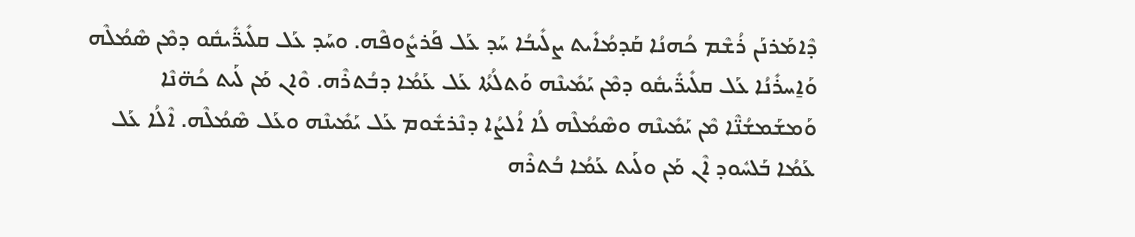ܕܶܐܡܰܪܢܰܢ ܪܳܫܶܡ ܟܳܗܢܳܐ ܩܰܕܡܳܐܺܝܬ ܨܠܺܝܒܳܐ ܚܰܕ ܥܰܠ ܦܰܪܨܽܘܦܶܗ. ܘܚܰܕ ܥܰܠ ܩܠܺܝܪ̈ܺܝܩܽܘ ܕܡܶܢ ܣܶܡܳܠܶܗ ܘܰܐ̱ܚܪܺܢܳܐ ܥܰܠ ܩܠܺܝܪ̈ܺܝܩܽܘ ܕܡܶܢ ܝܰܡܺܝܢܶܗ ܘܰܬܠܳܬܳܐ ܥܰܠ ܥܰܡܳܐ ܕܒܳܬܪܶܗ. ܘܶܐܢ ܡܰܢ ܠܰܝܬ ܟܳܗ̈ܢܶܐ ܘܰܡܫܰܡܫܳܢ̈ܶܐ ܡܶܢ ܝܰܡܺܝܢܶܗ ܘܣܶܡܳܠܶܗ ܠܳܐ ܐܳܠܨܳܐ ܕܢܶܪܫܽܘܡ ܥܰܠ ܝܰܡܺܝܢܶܗ ܘܥܰܠ ܣܶܡܳܠܶܗ. ܐܶܠܳܐ ܥܰܠ ܥܰܡܳܐ ܒܰܠܚܽܘܕ ܐܶܢ ܡܰܢ ܘܠܰܝܬ ܥܰܡܳܐ ܒܳܬܪܶܗ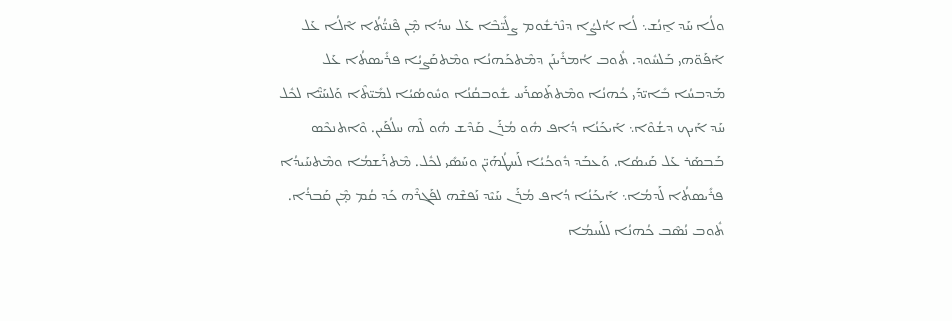ܘܠܳܐ ܚܰܕ ܐ̱ܢܳܫ܆ ܠܳܐ ܐܳܠܨܳܐ ܕܢܶܪܫܽܘܡ ܨܠܺܝ̈ܒܶܐ ܥܰܠ ܚܕܳܐ ܡ̣ܶܢ ܦܶܢܝ̈ܳܬܳܐ ܐܶܠܳܐ ܥܰܠ ܐܰܦܰܘ̈ܗܝ ܒܰܠܚܽܘܕ. ܬܽܘܒ ܐܳܡܪܺܝܢܰܢ ܕܡܶܬܟܰܗܢܳܐ ܘܡܶܬܩܰܨܝܳܐ ܦܪܺܝܣܬܳܐ ܥܰܠ ܡܰܕܒܚܳܐ ܒܺܐܝ̈ܕܰܝ ܟܳܗܢܳܐ ܘܡܶܬܬܰܣܪܰܚ ܫܽܘܒܩܳܢܳܐ ܘܚܽܘܣܳܝܳܐ ܠܡܺܝ̈ܬܶܐ ܘܰܠܚܰܝ̈ܶܐ ܠܟܽܠ ܚܰܕ ܐܰܝܟ ܕܫܳܘܶܐ܆ ܐܰܝܟܰܢܳܐ ܕܳܐܦ ܗܽܘ ܡܳܪܰܢ ܩܰܕܶܫ ܗܽܘ ܠܶܗ ܚܠܳܦܰܝܢ. ܘܶܐܬܢܟܶܣ ܒܰܒܣܰܪ ܥܰܠ ܩܰܝܣܳܐ. ܘܰܥܒܰܕ ܕܽܘܟܳܝܳܐ ܠܰܚܛܳܗܰܝ̈ܢ ܘܚܰܣܺܝ ܠܟܽܠ. ܡܶܬܪܰܫܡܳܐ ܘܡܶܬܚܰܝܕܳܐ ܦܪܺܝܣܬܳܐ ܠܰܕܡܳܐ܆ ܐܰܝܟܰܢܳܐ ܕܳܐܦ ܡܳܪܰܢ ܚܰܝܶܕ ܢܰܦܫܶܗ ܠܦܰܓܪܶܗ ܟܰܕ ܩܳܡ ܡ̣ܶܢ ܩܰܒܪܳܐ. ܬܽܘܒ ܢܳܣܶܒ ܟܳܗܢܳܐ ܠܠܰܚܡܳܐ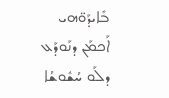ܒܺܐܝܕܰܘ̈ܗܝ ܐܰܟܡܰܢ ܕܢܰܘܕܰܥ ܕܠܰܘ ܚܳܫܽܘܫܳܐ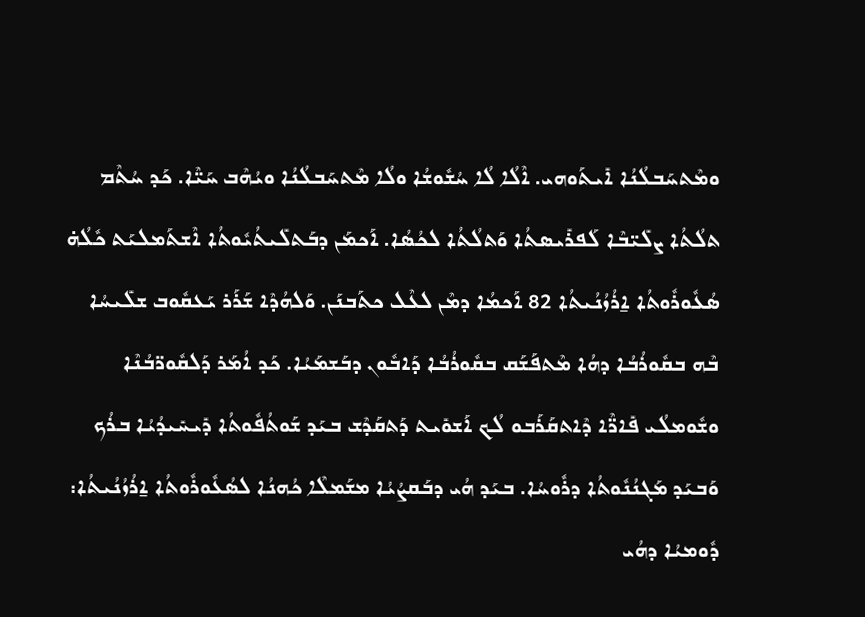ܘܡܶܬܚܰܒܠܳܢܳܐ ܐܺܝܬܰܘܗܝ. ܐܶܠܳܐ ܠܳܐ ܚܳܫܽܘܫܳܐ ܘܠܳܐ ܡܶܬܚܰܒܠܳܢܳܐ ܘܝܳܗܶܒ ܚܰܝ̈ܶܐ. ܟܰܕ ܚܳܬܶܡ ܬܠܳܬܳܐ ܨܠܺܝ̈ܒܶܐ ܠܰܦܪܺܝܣܬܳܐ ܘܰܬܠܳܬܳܐ ܠܟܳܣܳܐ. ܐܰܟܡܰܢ ܕܒܰܬܠܺܝܬܳܝܽܘܬܳܐ ܐܶܫܬܰܡܠܝܰܬ ܟܽܠܳܗ̇ ܣܳܥܽܘܪܽܘܬܳܐ ܐ̱ܪܳܙܳܢܳܝܬܳܐ 82 ܐܰܟܡܳܐ ܕܡܶܢ ܠܥܶܠ ܟܬܰܒܢܰܢ. ܘܰܠܗܳܕܶܐ ܫܰܪܰܪ ܝܰܥܩܽܘܒ ܫܠܺܝܚܳܐ ܒܶܗ ܒܩܽܘܪܳܒܳܐ ܕܗܳܐ ܡܶܬܦܰܫܰܩ ܒܩܽܘܪܳܒܳܐ ܕܰܐܒܽܘܢ ܕܒܰܫܡܰܝܳܐ. ܟܰܕ ܐܳܡܰܪ ܕܰܠܩܽܘܪ̈ܒܳܢܶܐ ܘܫܽܘܡܠܳܝ ܦܺܐܪ̈ܶܐ ܕܶܐܬܩܰܪܰܒܘ ܠܳܟ ܐܰܫܘܺܝܬ ܕܰܬܩܰܕܶܫ ܒܝܰܕ ܫܰܘܬܳܦܽܘܬܳܐ ܕܺܝܚܺܝܕܳܝܳܐ ܒܪܳܟ ܘܰܒܝܰܕ ܡܰܓܢܳܢܽܘܬܳܐ ܕܪܽܘܚܳܐ. ܒܝܰܕ ܗܳܝ ܕܒܰܩܨܳܝܳܐ ܡܫܰܡܠܶܐ ܟܳܗܢܳܐ ܠܣܳܥܽܘܪܽܘܬܳܐ ܐ̱ܪܳܙܳܢܳܝܬܳܐ: ܕܽܘܡܝܳܐ ܕܗܳܝ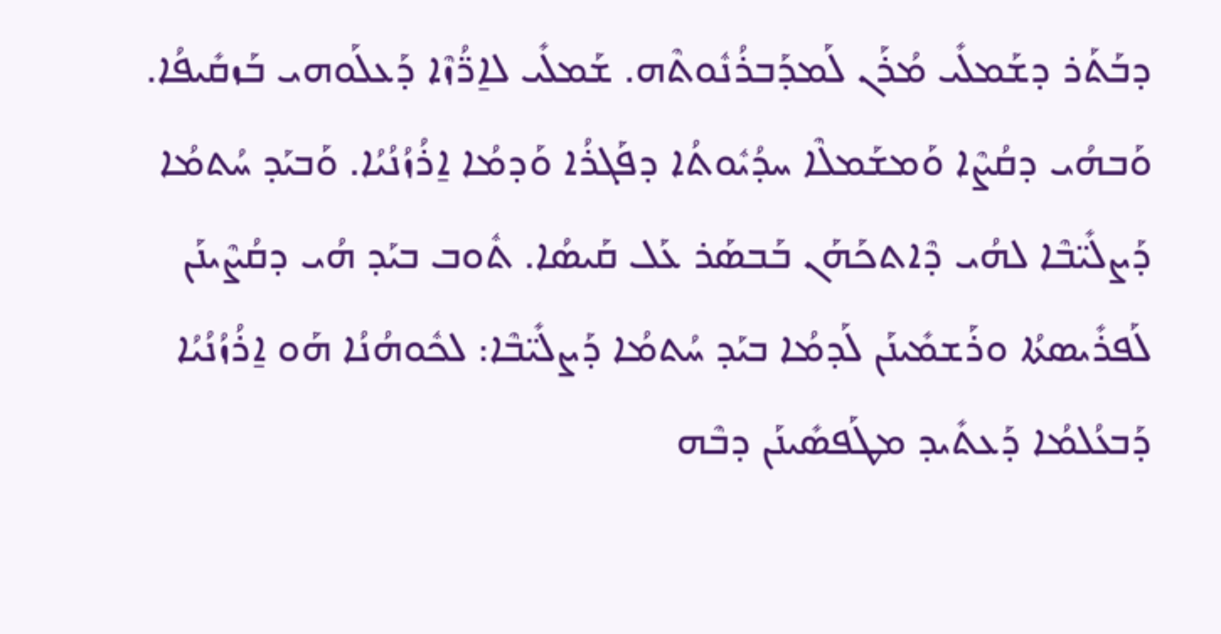ܕܒܰܬܰܪ ܕܫܰܡܠܺܝ ܡܳܪܰܢ ܠܰܡܕܰܒܪܳܢܽܘܬܶܗ. ܫܰܡܠܺܝ ܠܐ̱ܪ̈ܳܙܶܐ ܕܰܥܠܰܘܗܝ ܒܰܙܩܺܝܦܳܐ. ܘܰܒܗܳܝ ܕܩܳܨܶܐ ܘܰܡܫܰܡܠܶܐ ܚܕܳܝܽܘܬܳܐ ܕܦܰܓܪܳܐ ܘܰܕܡܳܐ ܐ̱ܪܳܙܳܢܳܝܳܐ. ܘܰܒܝܰܕ ܚܳܬܡܳܐ ܕܰܨܠܺܝ̈ܒܶܐ ܠܗܳܝ ܕܶܐܬܟܰܗܰܢ ܒܰܒܣܰܪ ܥܰܠ ܩܰܝܣܳܐ. ܬܽܘܒ ܒܝܰܕ ܗܳܝ ܕܩܳܨܶܝܢܰܢ ܠܰܦܪܺܝܣܬܳܐ ܘܪܰܫܡܺܝܢܰܢ ܠܰܕܡܳܐ ܒܝܰܕ ܚܳܬܡܳܐ ܕܰܨܠܺܝ̈ܒܶܐ: ܠܟܽܘܗܳܢܳܐ ܗܰܘ ܐ̱ܪܳܙܳܢܳܝܳܐ ܕܰܒܥܳܠܡܳܐ ܕܰܥܬܺܝܕ ܡܛܰܦܣܺܝܢܰܢ ܕܒܶܗ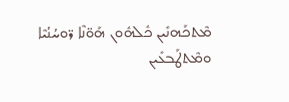ܡܶܬܟܰܗܢܺܝܢ ܟܽܠܗܽܘܢ ܗܰܘ̈ܢܶܐ ܪ̈ܘܚܳܢܳܝܶܐ ܘܡܶܬܛܰܒܥܺܝܢ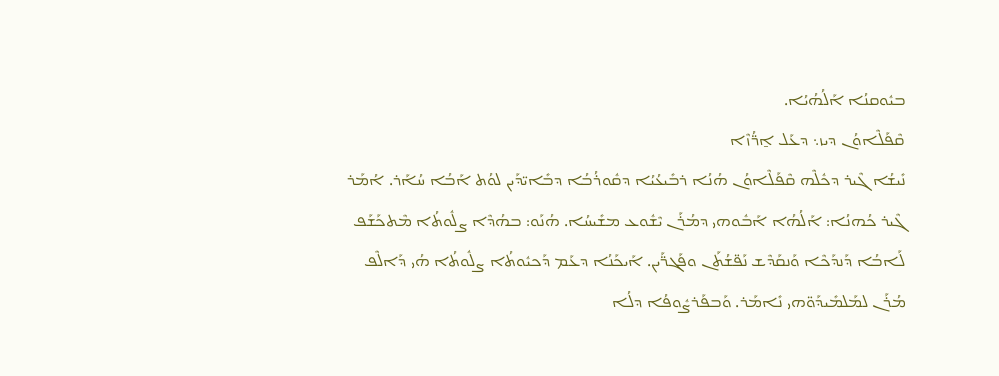ܒܝܽܘܩܢܳܐ ܐܰܠܳܗܳܝܳܐ.
ܩܶܦܰܠܶܐܘܳܢ ܕܝܙ܆ ܕܥܰܠ ܐ̱ܪ̈ܳܙܶܐ
ܢܺܝܫܳܐ ܓܶܝܪ ܕܟܽܠܶܗ ܩܶܦܰܠܶܐܘܳܢ ܗܳܢܳܐ ܪܒܺܝܥܳܝܳܐ ܕܩܽܘܪܳܒܳܐ ܕܒܺܐܝ̈ܕܰܝܢ ܠܘܳܬ ܐܰܒܳܐ ܚܳܐܰܪ. ܐܳܡܰܪ ܓܶܝܪ ܟܳܗܢܳܐ: ܐܰܠܳܗܳܐ ܐܰܒܽܘܗܝ ܕܡܳܪܰܢ ܝܶܫܽܘܥ ܡܫܺܝܚܳܐ. ܗܳܢܰܘ: ܒܗܳܕܶܐ ܨܠܽܘܬܳܐ ܡܶܬܟܰܫܰܦ ܠܰܐܒܳܐ ܕܰܢܕܰܟܶܐ ܘܰܢܩܰܕܶܫ ܢܰܦ̈ܫܳܬܰܢ ܘܦܰܓܪ̈ܰܝܢ. ܐܰܝܟܰܢܳܐ ܕܥܰܡ ܕܰܟܝܽܘܬܳܐ ܨܠܽܘܬܳܐ ܗܳܝ ܕܰܐܠܶܦ ܡܳܪܰܢ ܠܡܰܠܡܺܝܕܰܘ̈ܗܝ ܢܺܐܡܰܪ. ܘܰܒܦܰܪܨܽܘܦܳܐ ܕܠܳܐ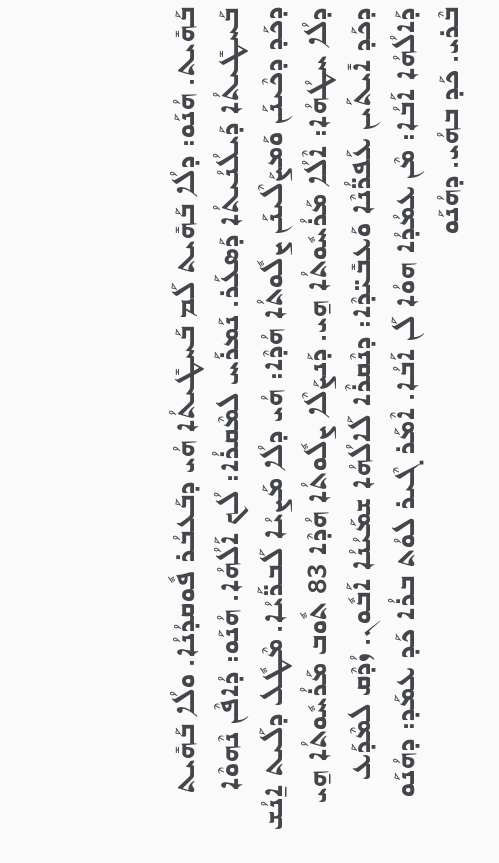ܒܰܗܺܝܬ. ܗܳܢܰܘ: ܕܠܳܐ ܒܰܗܺܝܬ ܠܰܡ ܒܰܚܛܺܝܬܳܐ ܗܳܝ ܕܒܰܥܒܳܪ ܦܽܘܩܕܳܢܳܐ. ܘܠܳܐ ܒܰܗܺܝܬ ܒܰܚܛܺܝܬܳܐ ܕܰܝܠܳܢܳܝܬܳܐ ܕܰܣܥܰܪ. ܢܰܡܪܰܚ ܠܡܶܩܪܳܐ: ܠܳܟ ܐܰܠܳܗܳܐ. ܗܳܢܰܘ: ܕܳܐܦܶܢ ܢܶܗܘܶܐ ܕܟܰܕ ܕܟܶܝܢܰܢ ܘܰܡܨܰܠܶܝܢܰܢ ܨܠܽܘܬܳܐ ܗܳܕܶܐ: ܗܳܝ ܕܠܳܐ ܡܰܨܝܳܐ ܠܰܒܪ̈ܰܝܳܐ. ܡܶܛܽܠ ܕܠܰܝܬ ܐ̱ܢܳܫ ܕܠܳܐ ܚܛܳܗܳܐ: ܐܶܠܳܐ ܡܰܪܳܚܽܘܬܳܐ ܗ̱ܝ. ܕܰܢܨܰܠܶܐ ܨܠܽܘܬܳܐ ܗܳܕܶܐ 83 ܬܽܘܒ ܡܰܪܳܚܽܘܬܳܐ ܗ̱ܝ ܕܟܰܕ ܐܺܝܬܰܝܢ ܥܰܦܪ̈ܳܢܶܐ ܘܰܥܒܺܝ̈ܕܶܐ: ܕܢܶܩܪܶܐ ܠܰܐܠܳܗܳܐ ܫܡܰܝܳܢܳܐ ܐܰܒܽܘܢ. ܙܳܕܶܩ ܠܡܶܕܰܥ ܕܰܐܠܳܗܳܐ ܐܰܒܳܐ: ܡܶܢ ܥܡܳܕܳܐ ܗܘܳܐ ܠܰܢ ܐܰܒܳܐ. ܐܶܡܰܪ ܓܶܝܪ ܠܘܳܬ ܒܪܳܐ ܟܰܕ ܥܡܰܕ: ܕܗܳܢܰܘ ܒܶܪܝ. ܟܰܕ ܒܗܳܝ. ܕܗܳܢܰܘ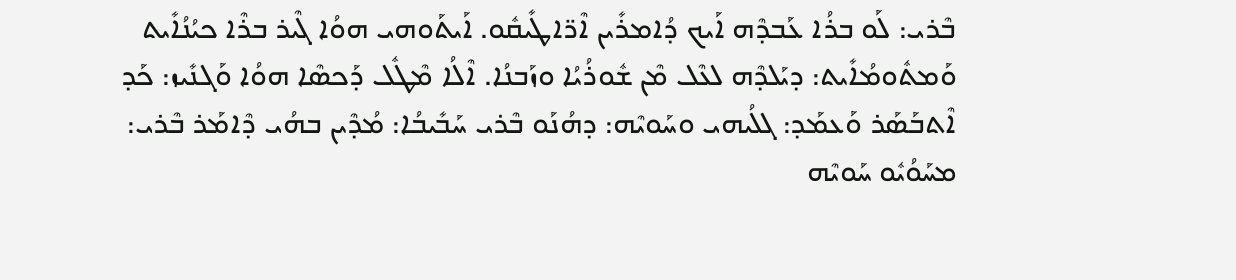ܒܶܪܝ: ܠܰܘ ܒܪܳܐ ܥܰܒܕܶܗ ܐܰܝܟ ܕܳܐܡܪܺܝܢ ܐܶܪ̈ܐܛܺܝܩܽܘ. ܐܰܝܬܰܘܗܝ ܗܘܳܐ ܓܶܝܪ ܒܪܶܐ ܟܝܳܢܳܐܺܝܬ ܘܰܡܬܽܘܡܳܐܺܝܬ: ܕܝܰܠܕܶܗ ܠܥܶܠ ܡܶܢ ܫܽܘܪܳܝܳܐ ܘܙܰܒܢܳܐ. ܐܶܠܳܐ ܡܶܛܽܠ ܕܰܟܣܶܐ ܗܘܳܐ ܘܰܓܢܺܝܙ: ܟܰܕ ܐܶܬܒܰܣܰܪ ܘܰܥܡܰܕ: ܓܠܳܝܗܝ ܘܚܰܘܝܶܗ: ܕܗܳܢܰܘ ܒܶܪܝ ܚܰܒܺܝܒܳܐ: ܡܳܕܶܝܢ ܒܗܳܝ ܕܶܐܡܰܪ ܒܶܪܝ: ܡܚܰܘܳܝܽܘ ܚܰܘܝܶܗ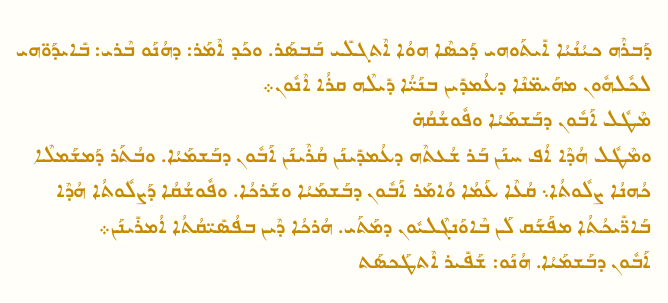ܕܰܒܪܶܗ ܟܝܳܢܳܝܳܐ ܐܺܝܬܰܘܗܝ ܕܰܟܣܶܐ ܗܘܳܐ ܐܶܬܓܠܺܝ ܒܰܒܣܰܪ. ܘܟܰܕ ܐܶܡܰܪ: ܕܗܳܢܰܘ ܒܶܪܝ: ܒܺܐܝܕܰܘ̈ܗܝ ܠܟܽܠܗܽܘܢ ܡܗܰܝܡ̈ܢܶܐ ܕܥܳܡܕܺܝܢ ܒܢܰܝ̈ܳܐ ܕܺܝܠܶܗ ܩܪܳܐ ܐܶܢܽܘܢ܀
ܡܶܛܽܠ ܐܰܒܽܘܢ ܕܒܰܫܡܰܝܳܐ ܘܦܽܘܫܳܩܳܗ̇
ܘܡܶܛܽܠ ܗܳܕܶܐ ܐܳܦ ܚܢܰܢ ܒܰܪ ܫܳܥܬܶܗ ܕܥܳܡܕܺܝܢܰܢ ܩܳܪܶܝܢܰܢ ܐܰܒܽܘܢ ܕܒܰܫܡܰܝܳܐ. ܘܒܳܬܰܪ ܕܰܡܫܰܡܠܶܐ ܟܳܗܢܳܐ ܨܠܽܘܬܳܐ܆ ܩܳܥܶܐ ܥܰܡܳܐ ܘܳܐܡܰܪ ܐܰܒܽܘܢ ܕܒܰܫܡܰܝܳܐ ܘܫܰܪܟܳܐ. ܘܦܽܘܫܳܩܳܐ ܕܰܨܠܽܘܬܳܐ ܗܳܕܶܐ ܒܰܐܪ̈ܺܝܟܳܬܳܐ ܡܦܰܫܰܩ ܠܰܢ ܒܶܐܘܰܢܓܶܠܝܽܘܢ ܕܡܰܬܰܝ. ܗܳܪܟܳܐ ܕܶܝܢ ܒܦܳܣܺܝ̈ܩܳܬܳܐ ܐܳܡܪܺܝܢܰܢ܀
ܐܰܒܽܘܢ ܕܒܰܫܡܰܝܳܐ. ܗܳܢܰܘ: ܫܰܦܺܝܪ ܐܶܬܛܰܟܣܰܬ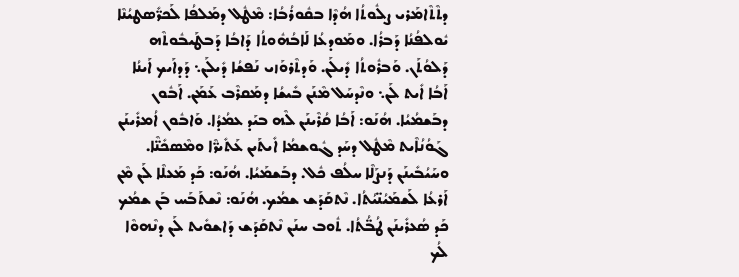ܕܬܶܬܶܐܡܰܪܝ ܨܠܽܘܬܳܐ ܗܳܕܶܐ ܒܩܽܘܪܳܒܳܐ: ܡܶܛܽܠ ܕܡܰܠܦܳܐ ܠܰܟܪ̈ܺܣܛܝܳܢܶܐ ܝܽܘܠܦܳܢܳܐ ܕܰܒܪܳܐ. ܘܡܰܘܕܥܳܐ ܠܰܐܒܳܗܽܘܬܳܐ ܕܰܐܒܳܐ ܕܰܒܛܰܝܒܽܘܬܶܗ ܕܰܠܘܳܬܰܢ. ܘܰܒܪܽܘܬܳܐ ܕܺܝܠܰܢ. ܘܰܕܬܶܪܘܰܙܝ ܢܰܦܫܳܐ ܕܺܝܠܰܢ܆ ܕܰܕܐܰܝܟ ܐܰܝܢܳܐ ܐܰܒܳܐ ܐܺܝܬ ܠܰܢ܆ ܘܢܶܕܚܰܠ ܡܶܢܰܢ ܒܺܝܫܳܐ ܕܡܰܩܪܶܒ ܥܰܡܰܢ. ܐܰܒܽܘܢ ܕܒܰܫܡܳܝܳܐ. ܗܳܢܰܘ: ܐܰܒܳܐ ܩܳܪܶܝܢܰܢ ܠܶܗ ܒܝܰܕ ܥܡܳܕܳܐ. ܘܰܐܒܽܘܢ ܐܳܡܪܺܝܢܰܢ ܓܰܘܳܢܳܐܶܝܬ ܡܶܛܽܠ ܕܚܰܕ ܓܽܘܫܡܳܐ ܐܺܝܬܰܝܢ ܥܰܬܺܝܪ̈ܶܐ ܘܡܶܣܟܺܢ̈ܶܐ. ܘܚܰܝܳܒܺܝܢܰܢ ܕܰܢܨܰܠܶܐ ܚܠܳܦ ܟܽܠ. ܕܒܰܫܡܰܝܳܐ. ܗܳܢܰܘ: ܟܰܕ ܡܰܥܠܶܐ ܠܰܢ ܡܶܢ ܐܰܪܥܳܐ ܠܰܫܡܰܝܳܢ̈ܝܳܬܳܐ. ܢܶܬܩܰܕܰܫ ܫܡܳܟ. ܗܳܢܰܘ: ܢܶܫܬܰܒܰܚ ܒܰܢ ܫܡܳܟ ܟܰܕ ܣܳܥܪܺܝܢܰܢ ܛܳܒ̈ܳܬܳܐ. ܬܽܘܒ ܚܢܰܢ ܢܶܬܩܰܕܰܫ ܕܰܐܫܘܺܝܬ ܠܰܢ ܕܢܶܗܘܶܐ ܠܳܟ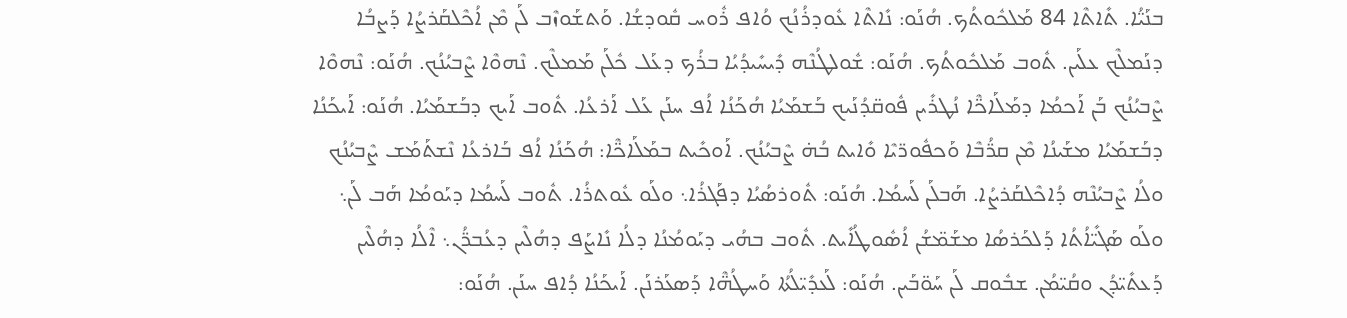ܒܢܰܝ̈ܳܐ. ܬܺܐܬܶܐ 84 ܡܰܠܟܽܘܬܳܟ. ܗܳܢܰܘ: ܢܺܐܬܶܐ ܥܽܘܕܪܳܢܳܟ ܘܳܐܦ ܪܽܘܚ ܩܽܘܕܫܳܐ. ܘܰܬܫܰܘܙܶܒ ܠܰܢ ܡܶܢ ܐܳܟܶܠܩܰܪܨܳܐ ܕܰܨܒܳܐ ܕܢܰܡܠܶܟ ܥܠܰܝܢ. ܬܽܘܒ ܡܰܠܟܽܘܬܳܟ. ܗܳܢܰܘ: ܫܽܘܠܛܳܢܶܗ ܕܺܝܚܺܝܕܳܝܳܐ ܒܪܳܟ ܕܥܰܠ ܟܽܠܰܢ ܡܰܡܠܶܟ. ܢܶܗܘܶܐ ܨܶܒܝܳܢܳܟ. ܗܳܢܰܘ: ܢܶܗܘܶܐ ܨܶܒܝܳܢܳܟ ܒܰܢ ܐܰܟܡܳܐ ܕܡܰܠܰܐܟ̈ܶܐ ܢܳܛܪܺܝܢ ܦܽܘܩ̈ܕܳܢܰܝܟ ܒܰܫܡܰܝܳܐ ܗܳܟܰܢܳܐ ܐܳܦ ܚܢܰܢ ܥܰܠ ܐܰܪܥܳܐ. ܬܽܘܒ ܐܰܝܟ ܕܒܰܫܡܰܝܳܐ. ܗܳܢܰܘ: ܐܰܝܟܰܢܳܐ ܕܒܰܫܡܰܝܳܐ ܡܫܰܝܢܳܐ ܡܶܢ ܩܪ̈ܳܒܶܐ ܘܰܟܦܽܘܪ̈ܝܶܐ ܘܺܐܝܬ ܒܳܗ̇ ܨܶܒܝܳܢܳܟ. ܐܰܘܟܺܝܬ ܒܡܰܠܰܐܟ̈ܶܐ: ܗܳܟܰܢܳܐ ܐܳܦ ܒܰܐܪܥܳܐ ܢܶܫܬܰܡܰܫ ܨܶܒܝܳܢܳܟ ܘܠܳܐ ܨܶܒܝܳܢܶܗ ܕܳܐܟܶܠܩܰܪܨܳܐ. ܗܰܒܠܰܢ ܠܰܚܡܳܐ. ܗܳܢܰܘ: ܬܽܘܪܣܳܝܳܐ ܕܦܰܓܪܳܐ܆ ܘܠܰܘ ܥܽܘܬܪܳܐ. ܬܽܘܒ ܠܰܚܡܳܐ ܕܝܰܘܡܳܐ ܗܰܒ ܠܰܢ܆ ܘܠܰܘ ܣܰܓܺܝ̈ܐܳܬܳܐ ܕܰܠܟܰܪܣܳܐ ܡܫܰܡ̈ܫܳܢ ܐܳܣܽܘܛܳܐܺܝܬ. ܬܽܘܒ ܒܗܳܝ ܕܝܰܘܡܳܢܳܐ ܕܠܳܐ ܢܺܐܨܰܦ ܕܗܳܠܶܝܢ ܕܥܳܒܪ̈ܳܢ܆ ܐܶܠܳܐ ܕܗܳܠܶܝܢ ܕܰܥܬܺܝ̈ܕܳܢ ܘܩܳܝ̈ܡܳܢ. ܫܒܽܘܩ ܠܰܢ ܚܰܘ̈ܒܰܝܢ. ܗܳܢܰܘ: ܠܰܥܕܺܝ̈ܠܳܬܳܐ ܘܰܚܛܳܗ̈ܶܐ ܕܰܣܥܰܪܢܰܢ. ܐܰܝܟܰܢܳܐ ܕܳܐܦ ܚܢܰܢ. ܗܳܢܰܘ: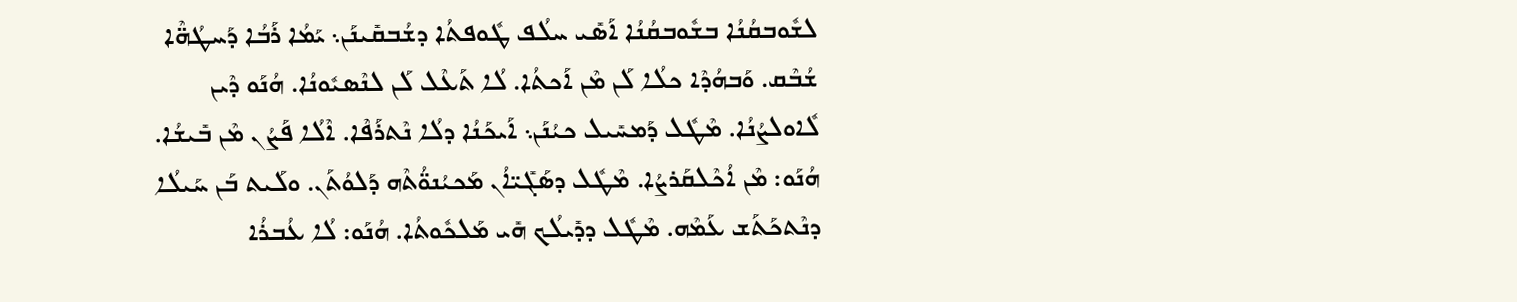ܠܫܽܘܒܩܳܢܳܐ ܒܫܽܘܒܩܳܢܳܐ ܐܰܣܺܝ ܚܠܳܦ ܛܽܘܦܬܳܐ ܕܫܳܒܩܺܝܢܰܢ܆ ܝܰܡܳܐ ܪܰܒܳܐ ܕܰܚܛܳܗ̈ܶܐ ܫܳܒܶܩ. ܘܰܒܗܳܕܶܐ ܟܠܳܐ ܠܰܢ ܡܶܢ ܐܰܟܬܳܐ. ܠܳܐ ܬܰܥܶܠ ܠܰܢ ܠܢܶܣܝܽܘܢܳܐ. ܗܳܢܰܘ ܕܶܝܢ ܠܽܐܘܠܨܳܢܳܐ. ܡܶܛܽܠ ܕܰܡܚܺܝܠ ܟܝܳܢܰܢ܆ ܐܰܝܟܰܢܳܐ ܕܠܳܐ ܢܶܬܪܰܦܶܐ. ܐܶܠܳܐ ܦܰܨܳܢ ܡܶܢ ܒܺܝܫܳܐ. ܗܳܢܰܘ: ܡܶܢ ܐܳܟܶܠܩܰܪܨܳܐ. ܡܶܛܽܠ ܕܣܰܓܺܝ̈ܐܳܢ ܡܰܟܝܳܢܘ̈ܳܬܶܗ ܕܰܠܘܳܬܰܢ. ܘܠܰܝܬ ܒܰܢ ܚܰܝܠܳܐ ܕܢܶܬܟܰܬܰܫ ܥܰܡܶܗ. ܡܶܛܽܠ ܕܕܺܝܠܳܟ ܗܺܝ ܡܰܠܟܽܘܬܳܐ. ܗܳܢܰܘ: ܠܳܐ ܥܳܒܪܳܐ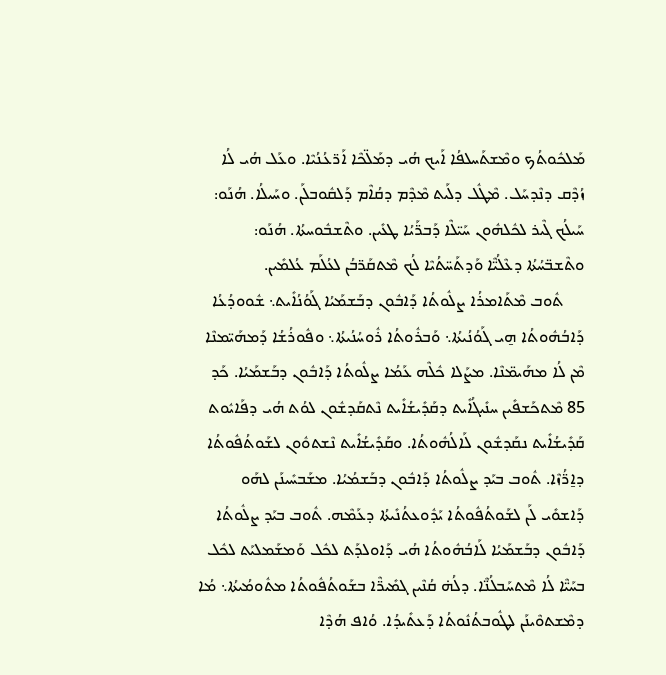ܡܰܠܟܽܘܬܳܟ ܘܡܶܫܬܰܚܠܦܳܐ ܐܰܝܟ ܗܳܝ ܕܡܰܠ̈ܟܶܐ ܐܰܪ̈ܥܳܢܳܝܶܐ. ܘܥܰܠ ܗܳܝ ܠܳܐ ܙܳܕܶܩ ܕܢܶܕܚܰܠ. ܡܶܛܽܠ ܕܠܰܝܬ ܡܶܕܶܡ ܕܩܳܐܶܡ ܕܰܠܩܽܘܒܠܰܢ. ܘܚܰܝܠܳܐ. ܗܳܢܰܘ: ܚܰܝܠܳܟ ܓܶܝܪ ܠܟܽܠܗܽܘܢ ܚܰܝ̈ܠܶܐ ܕܰܒܪ̈ܰܝܳܐ ܛܥܺܝܢ. ܘܬܶܫܒܽܘܚܬܳܐ. ܗܳܢܰܘ: ܘܬܶܫܒ̈ܚܳܬܳܐ ܕܥܶܠܳܝ̈ܶܐ ܘܰܕܬܰܚ̈ܬܳܝܶܐ ܠܳܟ ܡܶܬܩܰܪ̈ܒܳܢ ܠܥܳܠܰܡ ܥܳܠܡܺܝܢ.
     ܬܽܘܒ ܡܶܬܰܐܡܪܳܐ ܨܠܽܘܬܳܐ ܕܰܐܒܽܘܢ ܕܒܰܫܡܰܝܳܐ ܓܰܘܳܢܳܐܺܝܬ܆ ܫܽܘܘܕܳܥܳܐ ܕܰܐܒܳܗܽܘܬܳܐ ܗ̱ܝ ܓܰܘܳܢܳܝܬܳܐ܆ ܘܰܒܪܽܘܬܳܐ ܪܽܘܚܳܢܳܝܬܳܐ܆ ܘܦܽܘܪܳܫܳܐ ܕܰܡܗܰܝ̈ܡܢܶܐ ܡܶܢ ܠܳܐ ܡܗܰܝܡ̈ܢܶܐ. ܡܨܰܠܐ ܟܽܠܶܗ ܥܰܡܳܐ ܨܠܽܘܬܳܐ ܕܰܐܒܽܘܢ ܕܒܰܫܡܰܝܳܐ. ܟܰܕ 85 ܡܶܬܟܰܫܦܺܝܢ ܚܢܺܝܓܳܐܺܝܬ ܕܩܰܕܺܝܫܳܐܺܝܬ ܢܶܬܩܰܕܫܽܘܢ ܠܘܳܬ ܗܳܝ ܕܦܰܐܝܽܘܬ ܩܰܕܺܝܫܳܐܺܝܬ ܢܩܰܕܫܽܘܢ ܠܰܐܠܳܗܽܘܬܳܐ. ܘܩܰܕܺܝܫܳܐܺܝܬ ܢܶܫܬܘܽܘܢ ܠܫܰܘܬܳܦܽܘܬܳܐ ܕܐ̱ܪ̈ܳܙܶܐ. ܬܽܘܒ ܒܝܰܕ ܨܠܽܘܬܳܐ ܕܰܐܒܽܘܢ ܕܒܰܫܡܳܝܳܐ. ܡܫܰܒܚܺܝܢܰܢ ܠܗܰܘ ܕܰܐܫܘܺܝ ܠܰܢ ܠܫܰܘܬܳܦܽܘܬܳܐ ܝܰܕܽܘܥܬܳܢܺܝܬܳܐ ܕܥܰܡܶܗ. ܬܽܘܒ ܒܝܰܕ ܨܠܽܘܬܳܐ ܕܰܐܒܽܘܢ ܕܒܰܫܡܰܝܳܐ ܠܰܐܒܳܗܽܘܬܳܐ ܗܳܝ ܕܰܐܘܠܕܰܬ ܠܟܽܠ ܘܰܡܫܰܡܠܝܰܬ ܠܟܽܠ ܒܚܰܝ̈ܶܐ ܠܳܐ ܡܶܬܚܰܒܠܳܢ̈ܶܐ. ܕܠܳܗ̇ ܩܳܢܶܝܢ ܓܡܺܝܪ̈ܶܐ ܒܫܰܘܬܳܦܽܘܬܳܐ ܡܬܽܘܡܳܝܬܳܐ܆ ܡܳܐ ܕܡܶܫܬܘܶܝܢܰܢ ܠܛܽܘܒܬܳܢܽܘܬܳܐ ܕܰܥܬܺܝܕܳܐ. ܘܳܐܦ ܗܳܕܶܐ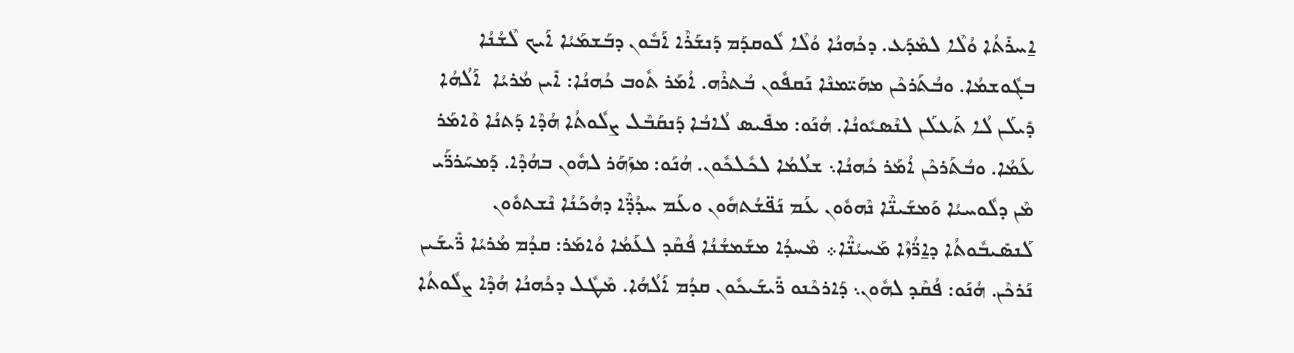ܐ̱ܚܪܺܬܳܐ ܘܳܠܶܐ ܠܡܶܕܰܥ. ܕܟܳܗܢܳܐ ܘܳܠܶܐ ܠܽܘܩܕܰܡ ܕܰܢܫܰܪܶܐ ܐܰܒܽܘܢ ܕܒܰܫܡܰܝܳܐ ܐܰܝܟ ܠܶܫܳܢܳܐ ܒܓܽܘܫܡܳܐ. ܘܒܳܬܰܪܟܶܢ ܡܗܰܝ̈ܡܢܶܐ ܢܰܩܦܽܘܢ ܒܳܬܪܶܗ. ܐܳܡܰܪ ܬܽܘܒ ܟܳܗܢܳܐ: ܐܺܝܢ ܡܳܪܝܳܐ  ܐܰܠܳܗܳܐ ܕܺܝܠܰܢ ܠܳܐ ܬܰܥܠܰܢ ܠܢܶܣܝܽܘܢܳܐ. ܗܳܢܰܘ: ܡܦܺܝܣ ܠܳܐܒܳܐ ܕܰܢܩܰܒܶܠ ܨܠܽܘܬܳܐ ܗܳܕܶܐ ܕܰܬܢܳܐ ܘܶܐܡܰܪ ܥܰܡܳܐ. ܘܒܳܬܰܪܟܶܢ ܐܳܡܰܪ ܟܳܗܢܳܐ܆ ܫܠܳܡܳܐ ܠܟܽܠܟܽܘܢ. ܗܳܢܰܘ: ܡܙܰܗܰܪ ܠܗܽܘܢ ܒܗܳܕܶܐ. ܕܰܡܚܰܪܪ̈ܰܝ ܡܶܢ ܕܠܽܘܚܝܳܐ ܘܰܡܫܰܝܢ̈ܶܐ ܢܶܗܘܽܘܢ ܥܰܡ ܢܰܦ̈ܫܳܬܗܽܘܢ ܘܥܰܡ ܚܕܳܕ̈ܶܐ ܕܗܳܟܰܢܳܐ ܢܶܫܬܘܽܘܢ ܠܰܢܣܺܝܒܽܘܬܳܐ ܕܐ̱ܪ̈ܳܙܶܐ ܡܰܚܝܳܢ̈ܶܐ܀ ܡܶܚܕܳܐ ܡܫܰܡܫܳܢܳܐ ܦܳܩܶܕ ܠܥܰܡܳܐ ܘܳܐܡܰܪ: ܩܕܳܡ ܡܳܪܝܳܐ ܪ̈ܺܝܫܰܝܢ ܢܰܪܟܶܢ. ܗܳܢܰܘ: ܦܳܩܶܕ ܠܗܽܘܢ܆ ܕܰܐܪܟܶܢܘ ܪ̈ܺܝܫܰܝܟܽܘܢ ܩܕܳܡ ܐܰܠܳܗܳܐ. ܡܶܛܽܠ ܕܟܳܗܢܳܐ ܗܳܕܶܐ ܨܠܽܘܬܳܐ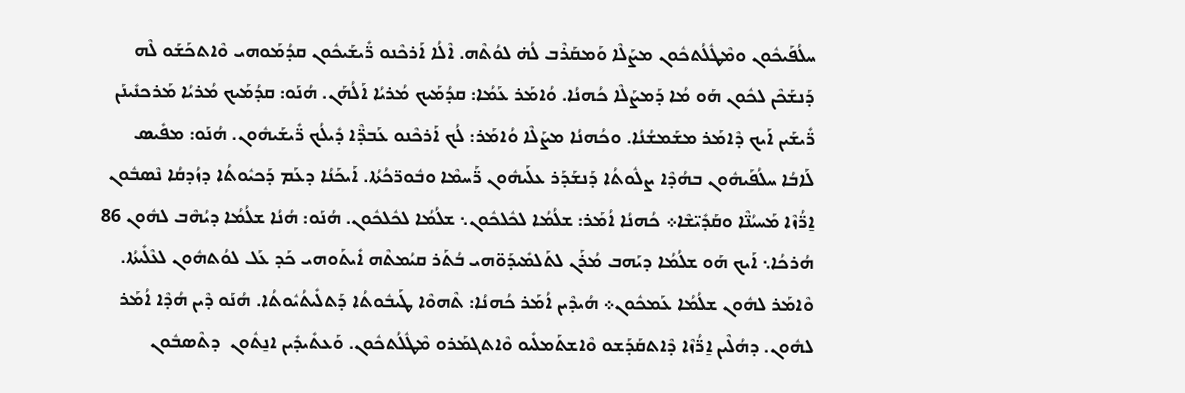ܚܠܳܦܰܝܟܽܘܢ ܘܡܶܛܽܠܳܬܟܽܘܢ ܡܨܰܠܶܐ ܘܰܡܩܰܪܶܒ ܠܳܗ̇ ܠܘܳܬܶܗ. ܐܶܠܳܐ ܐܰܪܟܶܢܘ ܪ̈ܺܝܫܰܝܟܽܘܢ ܩܕܳܡܰܘܗܝ ܘܶܐܬܟܰܫܰܘ ܠܶܗ ܕܰܢܫܰܟܶܢ ܠܟܽܘܢ ܗܰܘ ܡܳܐ ܕܰܡܨܰܠܶܐ ܟܳܗܢܳܐ. ܘܳܐܡܰܪ ܥܰܡܳܐ: ܩܕܳܡܰܝܟ ܡܳܪܝܳܐ ܐܰܠܳܗܰܢ. ܗܳܢܰܘ: ܩܕܳܡܰܝܟ ܡܳܪܝܳܐ ܡܰܪܟܢܺܝܢܰܢ ܪ̈ܺܝܫܰܝܢ ܐܰܝܟ ܕܶܐܡܰܪ ܡܫܰܡܫܳܢܳܐ. ܘܟܳܗܢܳܐ ܡܨܰܠܶܐ ܘܳܐܡܰܪ: ܠܳܟ ܐܰܪܟܶܢܘ ܥܰܒܕ̈ܶܐ ܕܺܝܠܳܟ ܪ̈ܺܝܫܰܝܗܽܘܢ. ܗܳܢܰܘ: ܡܦܺܝܣ ܠܰܐܒܳܐ ܚܠܳܦܰܝܗܽܘܢ ܒܗܳܕܶܐ ܨܠܽܘܬܳܐ ܕܰܢܫܰܕܰܪ ܥܠܰܝܗܽܘܢ ܪ̈ܰܚܡܶܐ ܘܒܽܘܪ̈ܟܳܬܳܐ. ܐܰܝܟܰܢܳܐ ܕܥܰܡ ܕܰܟܝܽܘܬܳܐ ܕܙܳܕܩܳܐ ܢܶܣܒܽܘܢ ܐ̱ܪ̈ܳܙܶܐ ܡܰܚܝܳܢ̈ܶܐ ܘܩܰܕܺܝ̈ܫܶܐ܀ ܟܳܗܢܳܐ ܐܳܡܰܪ: ܫܠܳܡܳܐ ܠܟܽܠܟܽܘܢ܆ ܫܠܳܡܳܐ ܠܟܽܠܟܽܘܢ. ܗܳܢܰܘ: ܗܳܢܳܐ ܫܠܳܡܳܐ ܕܝܳܗܶܒ ܠܗܽܘܢ 86 ܗܳܪܟܳܐ܆ ܐܰܝܟ ܗܰܘ ܫܠܳܡܳܐ ܕܝܰܗܒ ܡܳܪܰܢ ܠܬܰܠܡܺܝܕܰܘ̈ܗܝ ܒܳܬܰܪ ܩܝܳܡܬܶܗ ܐܺܝܬܰܘܗܝ ܟܰܕ ܥܰܠ ܠܘܳܬܗܽܘܢ ܠܥܶܠܺܝܬܳܐ. ܘܶܐܡܰܪ ܠܗܽܘܢ ܫܠܳܡܳܐ ܥܰܡܟܽܘܢ܀ ܗܳܝܕܶܝܢ ܐܳܡܰܪ ܟܳܗܢܳܐ: ܬܶܗܘܶܐ ܛܰܝܒܽܘܬܳܐ ܕܰܬܠܺܝܬܳܝܽܘܬܳܐ. ܗܳܢܰܘ ܕܶܝܢ ܗܳܕܶܐ ܐܳܡܰܪ ܠܗܽܘܢ. ܕܗܳܠܶܝܢ ܐ̱ܪ̈ܳܙܶܐ ܕܶܐܬܩܰܕܰܫܘ ܘܶܐܫܬܰܡܠܺܝܘ ܘܶܐܬܓܡܰܪܘ ܡܶܛܽܠܳܬܟܽܘܢ. ܘܰܥܬܺܝܕܺܝܢ ܐܢ̱ܬܽܘܢ  ܕܬܶܣܒܽܘܢ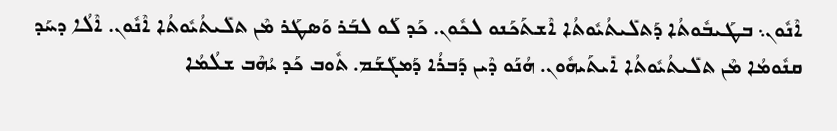ܐܶܢܽܘܢ܆ ܒܛܰܝܒܽܘܬܳܐ ܕܰܬܠܺܝܬܳܝܽܘܬܳܐ ܐܶܫܬܰܟܰܢܘ ܠܟܽܘܢ. ܟܰܕ ܠܰܘ ܠܒܰܪ ܘܰܣܛܰܪ ܡܶܢ ܬܠܺܝܬܳܝܽܘܬܳܐ ܐܶܢܽܘܢ. ܐܶܠܳܐ ܕܚܰܕ ܩܢܽܘܡܳܐ ܡܶܢ ܬܠܺܝܬܳܝܽܘܬܳܐ ܐܺܝܬܰܝܗܽܘܢ. ܗܳܢܰܘ ܕܶܝܢ ܕܰܒܪܳܐ ܕܰܡܓܰܫܰܡ. ܬܽܘܒ ܟܰܕ ܝܳܗܶܒ ܫܠܳܡܳܐ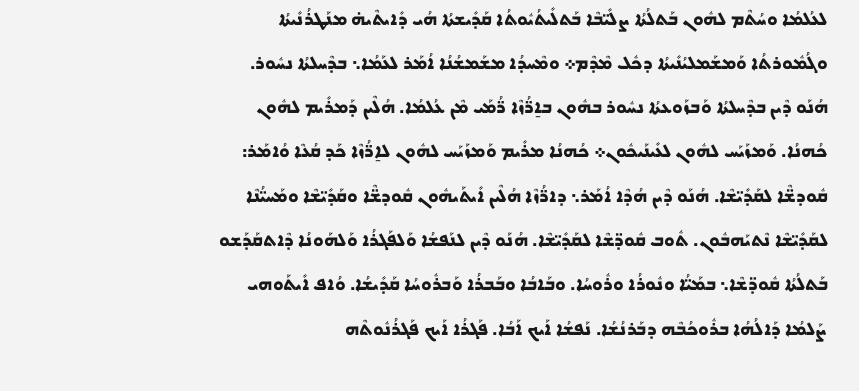ܠܥܳܠܡܳܐ ܘܚܳܬܶܡ ܠܗܽܘܢ ܒܰܬܠܳܬܳܐ ܨܠܺܝ̈ܒܶܐ ܒܰܬܠܺܝܬܳܝܽܘܬܳܐ ܩܰܕܺܝܫܬܳܐ ܗܳܝ ܕܺܐܝܬܶܝܗ̇ ܡܢܰܛܪܳܢܺܝܬܳܐ ܘܓܳܡܽܘܪܬܳܐ ܘܰܡܫܰܡܠܝܳܢܺܝܬܳܐ ܕܟܽܠ ܡܶܕܶܡ܀ ܘܡܶܚܕܳܐ ܡܫܰܡܫܳܢܳܐ ܐܳܡܰܪ ܠܥܰܡܳܐ܆ ܒܕܶܚܠܬܳܐ ܢܚܽܘܪ. ܗܳܢܰܘ ܕܶܝܢ ܒܕܶܚܠܬܳܐ ܘܰܒܙܰܘܥܬܳܐ ܢܚܽܘܪ ܒܗܽܘܢ ܒܐ̱ܪ̈ܳܙܶܐ ܪ̈ܳܡܰܝ ܡܶܢ ܥܳܠܡܳܐ. ܗܳܠܶܝܢ ܕܰܡܪܺܝܡ ܠܗܽܘܢ ܟܳܗܢܳܐ. ܘܰܡܙܰܝܰܚ ܠܗܽܘܢ ܠܥܺܝܢܰܝܟܽܘܢ܀ ܟܳܗܢܳܐ ܡܪܺܝܡ ܘܰܡܙܰܝܰܚ ܠܗܽܘܢ ܠܐ̱ܪ̈ܳܙܶܐ ܟܰܕ ܩܳܥܶܐ ܘܳܐܡܰܪ: ܩܽܘܕܫ̈ܶܐ ܠܩܰܕܺܝ̈ܫܶܐ. ܗܳܢܰܘ ܕܶܝܢ ܗܳܕܶܐ ܐܳܡܰܪ܆ ܕܐܪ̈ܳܙܶܐ ܗܳܠܶܝܢ ܐܺܝܬܰܝܗܽܘܢ ܩܽܘܕܫ̈ܶܐ ܘܩܰܕܺܝ̈ܫܶܐ ܘܡܰܚܝ̈ܳܢܶܐ ܠܩܰܕܺܝ̈ܫܶܐ ܢܶܬܝܰܗܒܽܘܢ. ܬܽܘܒ ܩܽܘܕ̈ܫܶܐ ܠܩܰܕܺܝ̈ܫܶܐ. ܗܳܢܰܘ ܕܶܝܢ ܠܢܰܦܫܳܐ ܘܰܠܦܰܓܪܳܐ ܘܰܠܗܰܘܢܳܐ ܕܶܐܬܩܰܕܰܫܘ ܒܰܬܠܳܬܳܐ ܩܽܘܕ̈ܫܶܐ܆ ܒܡܰܝ̈ܳܐ ܘܢܽܘܪܳܐ ܘܪܽܘܚܳܐ. ܘܒܰܐܒܳܐ ܘܒܰܒܪܳܐ ܘܰܒܪܽܘܚܳܐ ܩܰܕܺܝܫܳܐ. ܘܳܐܦ ܐܺܝܬܰܘܗܝ ܨܰܠܡܳܐ ܕܰܐܠܳܗܳܐ ܒܪܽܘܟܳܒܶܗ ܕܒܰܪܢܳܫܳܐ. ܢܰܦܫܳܐ ܐܰܝܟ ܐܰܒܳܐ. ܦܰܓܪܳܐ ܐܰܝܟ ܦܰܓܪܳܢܽܘܬܶܗ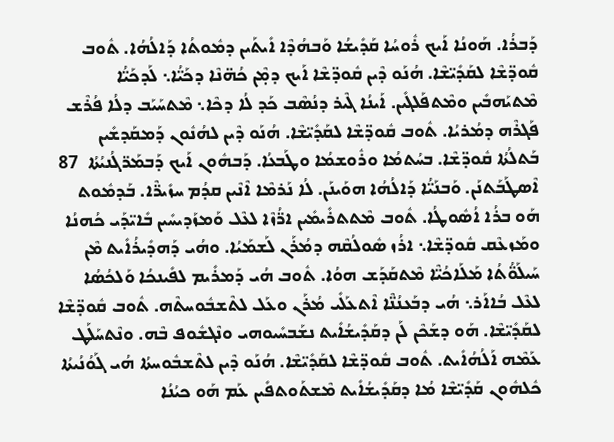ܕܰܒܪܳܐ. ܗܰܘܢܳܐ ܐܰܝܟ ܪܽܘܚܳܐ ܩܰܕܺܝܫܳܐ ܘܰܒܗܳܕܶܐ ܐܺܝܬܰܝܢ ܕܡܽܘܬܳܐ ܕܰܐܠܳܗܳܐ. ܬܽܘܒ ܩܽܘܕ̈ܫܶܐ ܠܩܰܕܺܝ̈ܫܶܐ. ܗܳܢܰܘ ܕܶܝܢ ܩܽܘܕ̈ܫܶܐ ܐܰܝܟ ܕܡ̣ܶܢ ܟܳܗ̈ܢܶܐ ܕܟܰܝ̈ܳܐ܆ ܠܰܕܟܰܝ̈ܳܐ ܡܶܬܝܰܗܒܺܝܢ ܘܡܶܬܦܰܠܓܺܝܢ. ܐܰܝܢܳܐ ܓܶܝܪ ܕܢܳܣܶܒ ܟܰܕ ܠܳܐ ܕܟܶܐ܆ ܡܶܬܚܰܝܰܒ ܕܠܳܐ ܦܳܪܶܫ ܦܰܓܪܶܗ ܕܡܳܪܝܳܐ. ܬܽܘܒ ܩܽܘܕ̈ܫܶܐ ܠܩܰܕܺܝ̈ܫܶܐ. ܗܳܢܰܘ ܕܶܝܢ ܠܗܳܢܽܘܢ ܕܰܡܩܰܕܫܺܝܢ ܒܰܬܠܳܬܳܐ ܩܽܘܕ̈ܫܶܐ. ܒܚܳܬܡܳܐ ܘܪܽܘܫܡܳܐ ܘܛܰܒܥܳܐ. ܕܰܒܗܽܘܢ ܐܰܝܟ ܕܰܒܡܰܪ̈ܓܳܢܝܳܬܳܐ  87 ܐܶܣܛܰܒܰܬܢܰܢ. ܘܰܒܢܰܝ̈ܳܐ ܕܰܐܠܳܗܳܐ ܗܘܰܝܢܰܢ. ܠܳܐ ܢܰܪܡܶܐ ܐܶܢܶܝܢ ܩܕܳܡ ܚܙܺܝܪ̈ܶܐ. ܒܰܕܡܽܘܬ ܗܰܘ ܒܪܳܐ ܐܳܣܽܘܛܳܐ. ܬܽܘܒ ܡܶܬܬܪܺܝܡܺܝܢ ܐܪ̈ܳܙܶܐ ܠܥܶܠ ܘܰܡܙܰܕܝܚܺܝܢ ܒܺܐܝ̈ܕܰܝ ܟܳܗܢܳܐ ܘܡܰܙܥܶܩ ܩܽܘܕ̈ܫܶܐ܆ ܐܪܳܙ ܣܽܘܠܳܩܶܗ ܕܡܳܪܰܢ ܠܰܫܡܰܝܳܐ. ܘܗܳܝ ܕܰܗܕܺܝܪܳܐܺܝܬ ܡܶܢ ܚܰܝܠܰܘ̈ܳܬܳܐ ܡܰܠܰܐܟܳܝ̈ܶܐ ܡܶܬܩܰܕܰܫ ܗܘܳܐ. ܬܽܘܒ ܗܳܝ ܕܰܡܪܺܝܡ ܠܦܺܝܢܟܳܐ ܘܰܠܟܳܣܳܐ ܠܥܶܠ ܒܳܐܐܰܪ܆ ܗܳܝ ܕܒܰܥܢܳܢ̈ܶܐ ܐܶܬܥܰܠܺܝ ܡܳܪܰܢ ܘܥܰܠ ܠܬܶܫܒܽܘܚܬܶܗ. ܬܽܘܒ ܩܽܘܕ̈ܫܶܐ ܠܩܰܕܺܝ̈ܫܶܐ. ܗܰܘ ܕܫܰܟܶܢ ܠܰܢ ܕܩܰܕܺܝܫܳܐܺܝܬ ܢܫܰܒܚܺܝܘܗܝ ܘܢܶܓܫܽܘܦ ܒܶܗ. ܘܢܶܬܚܰܠܰܛ ܥܰܡܶܗ ܐܰܠܳܗܳܐܺܝܬ. ܬܽܘܒ ܩܽܘܕ̈ܫܶܐ ܠܩܰܕܺܝ̈ܫܶܐ. ܗܳܢܰܘ ܕܶܝܢ ܠܬܶܫܒܽܘܚܬܳܐ ܗܳܝ ܓܰܘܳܢܳܝܬܳܐ ܟܽܠܗܽܘܢ ܩܰܕܺܝ̈ܫܶܐ ܡܳܐ ܕܩܰܕܺܝܫܳܐܺܝܬ ܡܶܫܬܰܘܬܦܺܝܢ ܥܰܡ ܗܰܘ ܟܝܳܢܳܐ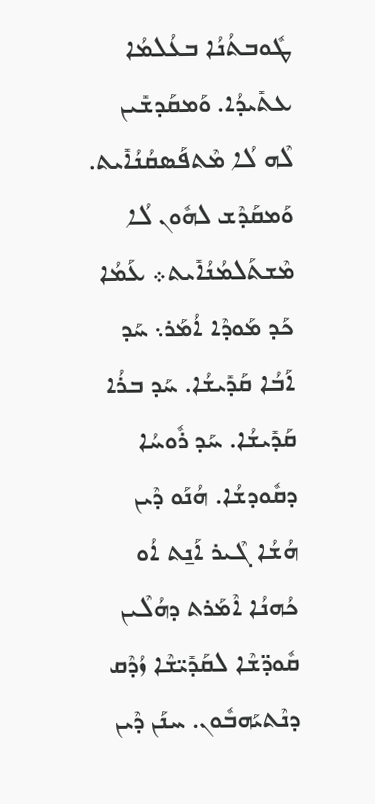ܛܽܘܒܬܳܢܳܐ ܒܥܳܠܡܳܐ ܥܬܺܝܕܳܐ. ܘܰܡܩܰܕܫܺܝܢ ܠܶܗ ܠܳܐ ܡܶܬܦܰܣܩܳܢܳܐܺܝܬ. ܘܰܡܩܰܕܶܫ ܠܗܽܘܢ ܠܳܐ ܡܶܫܬܰܠܡܳܢܳܐܺܝܬ܀ ܥܰܡܳܐ ܟܰܕ ܡܰܘܕܶܐ ܐܳܡܰܪ܆ ܚܰܕ ܐܰܒܳܐ ܩܰܕܺܝܫܳܐ. ܚܰܕ ܒܪܳܐ ܩܰܕܺܝܫܳܐ. ܚܰܕ ܪܽܘܚܳܐ ܕܩܽܘܕܫܳܐ. ܗܳܢܰܘ ܕܶܝܢ ܗܳܫܳܐ ܓܶܝܪ ܐܰܢ̱ܬ ܐܳܘ ܟܳܗܢܳܐ ܐܶܡܰܪܬ ܕܗܳܠܶܝܢ ܩܽܘܕ̈ܫܶܐ ܠܩܰܕܺܝ̈ܫܶܐ ܙܳܕܶܩ ܕܢܶܬܝܰܗܒܽܘܢ. ܚܢܰܢ ܕܶܝܢ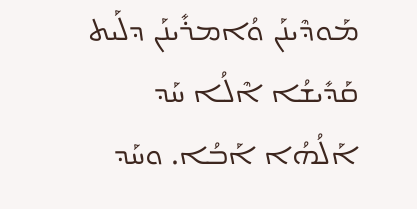ܡܰܘܕܶܝܢܰܢ ܘܳܐܡܪܺܝܢܰܢ ܕܠܰܝܬ ܩܰܕܺܝܫܳܐ ܐܶܠܳܐ ܚܰܕ ܐܰܠܳܗܳܐ ܐܰܒܳܐ. ܘܚܰܕ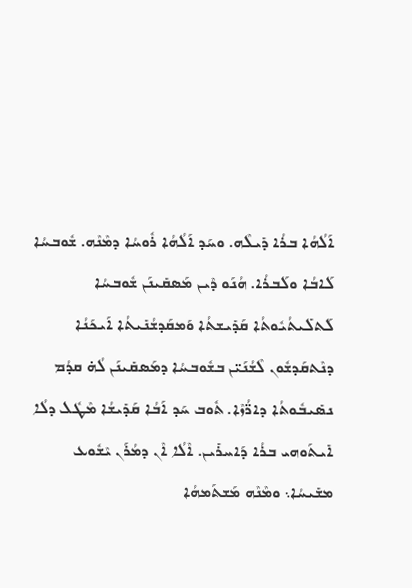ܐܰܠܳܗܳܐ ܒܪܳܐ ܕܺܝܠܶܗ. ܘܚܰܕ ܐܰܠܳܗܳܐ ܪܽܘܚܳܐ ܕܡܶܢܶܗ. ܫܽܘܒܚܳܐ ܠܰܐܒܳܐ ܘܠܰܒܪܳܐ. ܗܳܢܰܘ ܕܶܝܢ ܡܰܣܩܺܝܢܰܢ ܫܽܘܒܚܳܐ ܠܰܬܠܺܝܬܳܝܽܘܬܳܐ ܩܰܕܺܝܫܬܳܐ ܘܰܡܩܰܕܫܳܢܺܝܬܳܐ ܐܰܝܟܰܢܳܐ ܕܢܶܬܩܰܕܫܽܘܢ ܠܶܫܳܢܰܝ̈ܢ ܒܫܽܘܒܚܳܐ ܕܡܰܣܩܺܝܢܰܢ ܠܳܗ̇ ܩܕܳܡ ܢܣܺܝܒܽܘܬܳܐ ܕܐܪ̈ܳܙܶܐ. ܬܽܘܒ ܚܰܕ ܐܰܒܳܐ ܩܰܕܺܝܫܳܐ ܡܶܛܽܠ ܕܠܳܐ ܐܺܝܬܰܘܗܝ ܒܪܳܐ ܕܰܐܚܪܺܝܢ. ܐܶܠܳܐ ܐܶܢ ܕܡܳܪܰܢ ܝܶܫܽܘܥ ܡܫܺܝܚܳܐ܆ ܘܡܶܢܶܗ ܡܰܫܬܰܡܗܳܐ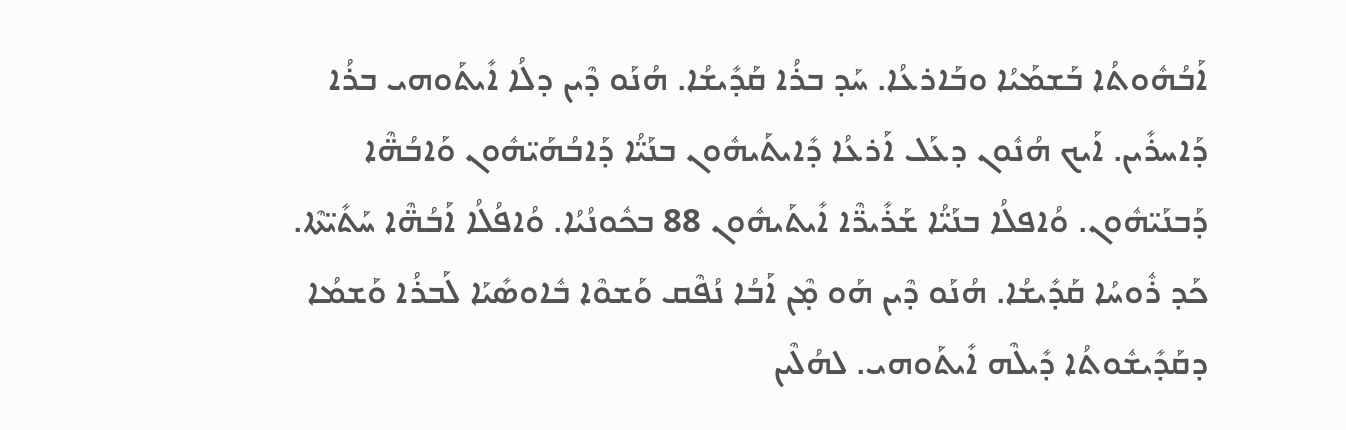ܐܰܒܳܗܽܘܬܳܐ ܒܰܫܡܰܝܳܐ ܘܒܰܐܪܥܳܐ. ܚܰܕ ܒܪܳܐ ܩܰܕܺܝܫܳܐ. ܗܳܢܰܘ ܕܶܝܢ ܕܠܳܐ ܐܺܝܬܰܘܗܝ ܒܪܳܐ ܕܰܐܚܪܺܝܢ. ܐܰܝܟ ܗܳܢܽܘܢ ܕܥܰܠ ܐܰܪܥܳܐ ܕܺܐܝܬܰܝܗܽܘܢ ܒܢܰܝ̈ܳܐ ܕܰܐܒܳܗܰܝ̈ܗܽܘܢ ܘܰܐܒܳܗ̈ܶܐ ܕܰܒܢܰܝ̈ܗܽܘܢ. ܘܳܐܦܠܳܐ ܒܢܰܝ̈ܳܐ ܫܰܪܺܝܪ̈ܶܐ ܐܺܝܬܰܝܗܽܘܢ 88 ܒܟܽܘܢܳܝܳܐ. ܘܳܐܦܳܠܳܐ ܐܰܒܳܗ̈ܶܐ ܚܰܬܺܝ̈ܬܶܐ. ܟܰܕ ܪܽܘܚܳܐ ܩܰܕܺܝܫܳܐ. ܗܳܢܰܘ ܕܶܝܢ ܗܰܘ ܡ̣ܶܢ ܐܰܒܳܐ ܢܳܦܶܩ ܘܰܫܘܶܐ ܒܽܐܘܣܺܝܰܐ ܠܰܒܪܳܐ ܘܰܫܡܳܐ ܕܩܰܕܺܝܫܽܘܬܳܐ ܕܺܝܠܶܗ ܐܺܝܬܰܘܗܝ. ܠܗܳܠܶܝܢ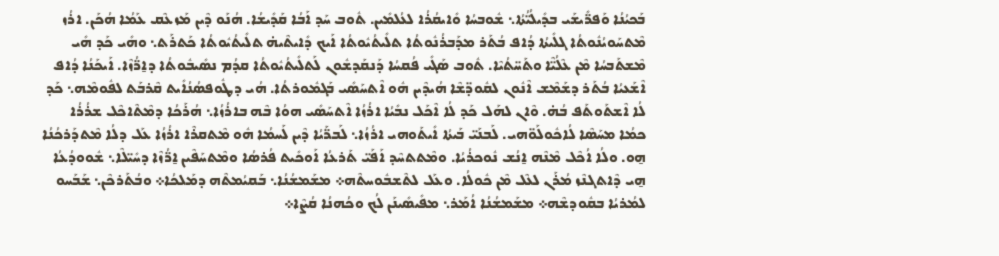ܒܰܟܝܳܢܳܐ ܘܰܦܪ̈ܺܝܫܰܝ ܒܕܺܝܠܳܝ̈ܳܬܳܐ܆ ܫܽܘܒܚܳܐ ܘܺܐܝܩܳܪܳܐ ܠܥܳܠܡܺܝܢ. ܬܽܘܒ ܚܰܕ ܐܰܒܳܐ ܩܰܕܺܝܫܳܐ. ܗܳܢܰܘ ܕܶܝܢ ܡܰܙܥܶܩ ܥܰܡܳܐ ܗܳܟܰܢ. ܐܪܳܙ ܡܶܬܚܰܘܝܳܢܽܘܬܳܐ ܓܠܺܝܬܳܐ ܕܳܐܦ ܒܳܬܰܪ ܡܕܰܒܪܳܢܽܘܬܳܐ ܬܠܺܝܬܳܝܽܘܬܳܐ ܐܰܝܟ ܕܺܐܝܬܶܝܗ̇ ܬܠܺܝܬܳܝܽܘܬܳܐ ܟܰܬܪܰܬ܆ ܘܗܺܝ ܟܰܕ ܗܺܝ ܡܶܫܬܰܒܚܳܐ ܡܶܢ ܥܶܠܳܝ̈ܶܐ ܘܬܰܚ̈ܬܳܝܶܐ. ܬܽܘܒ ܣܰܓܺܝ ܦܳܩܚܳܐ ܕܰܢܩܰܕܫܽܘܢ ܠܰܬܠܺܝܬܳܝܽܘܬܳܐ ܩܕܳܡ ܢܣܺܝܒܽܘܬܳܐ ܕܐ̱ܪ̈ܳܙܶܐ. ܐܰܝܟܰܢܳܐ ܕܳܐܦ ܐܶܫܰܥܝܳܐ ܒܳܬܰܪ ܕܫܰܡܶܫ ܐܶܢܽܘܢ ܠܩܽܘܕ̈ܫܶܐ ܗܳܝܕܶܝܢ ܗܽܘ ܐܶܬܚܰܣܺܝ ܒܰܓܡܽܘܪܬܳܐ. ܗܳܝ ܕܛܽܘܦܣܳܢܳܐܺܝܬ ܩܶܪܒܰܬ ܠܦܽܘܡܶܗ܆ ܟܰܕ ܠܳܐ ܐܶܫܬܰܘܬܰܦ ܒܳܗ̇. ܘܶܐܢ ܠܗܰܠ ܟܰܕ ܠܳܐ ܐܶܟܰܠ ܢܒܺܝܳܐ ܐܪܳܙܳܐ ܐܶܬܚܰܣܺܝ ܗܘܳܐ ܒܶܗ ܒܐܪܳܙܳܐ܆ ܗܳܪܰܟܳܐ ܕܡܶܬܶܐܟܶܠ ܫܪܳܪܳܐ ܟܡܳܐ ܡܚܰܣܶܐ ܠܳܐܟܽܘܠܰܘ̈ܗܝ. ܠܰܒܢܰܝ̈ ܒܰܝܬܳܐ ܐܺܝܬܰܘܗܝ ܐܪܳܙܳܐ܆ ܠܰܒܪ̈ܰܝܳܐ ܕܶܝܢ ܠܰܚܡܳܐ ܗܽܘ ܡܶܬܩܪܶܐ ܐܪܳܙܳܐ ܥܰܠ ܕܠܳܐ ܡܶܬܕܰܪܟܳܢܳܐ ܗ̱ܘ. ܘܠܳܐ ܐܳܟܶܠ ܡܶܢܶܗ ܐ̱ܢܳܫ ܢܽܘܟܪܳܝܳܐ. ܘܡܶܬܬܚܶܕ ܐܰܦܰܝ̈ ܬܰܪܥܳܐ ܐܰܘܟܺܝܬ ܦܳܪܣܳܐ ܘܡܶܬܚܰܦܶܝܢ ܐ̱ܪ̈ܳܙܶܐ ܕܚܺܝ̈ܠܶܐ܆ ܫܽܘܘܕܳܥܳܐ ܗ̱ܝ ܕܶܐܬܓܢܶܙ ܡܳܪܰܢ ܠܥܶܠ ܡܶܢ ܟܽܘܠܳܐ. ܘܥܰܠ ܠܬܶܫܒܽܘܚܬܶܗ܀ ܡܫܰܡܫܳܢܳܐ܆ ܒܰܩܝܳܡܬܶܗ ܕܡܰܠܟܳܐ܀ ܘܒܳܬܰܪܟܶܢ܆ ܫܰܒܰܚܘ ܠܡܳܪܝܳܐ ܒܩܽܘܕܫܶܗ܀ ܡܫܰܡܫܳܢܳܐ ܐܳܡܰܪ܆ ܡܦܺܝܣܺܝܢܰܢ ܠܳܟ ܘܟܳܗܢܳܐ ܩܳܨܶܐ܀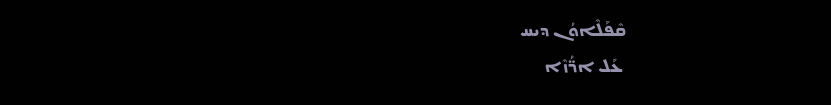ܩܶܦܰܠܶܐܘܳܢ ܕܝܚ
 ܥܰܠ ܐܪ̈ܳܙܶܐ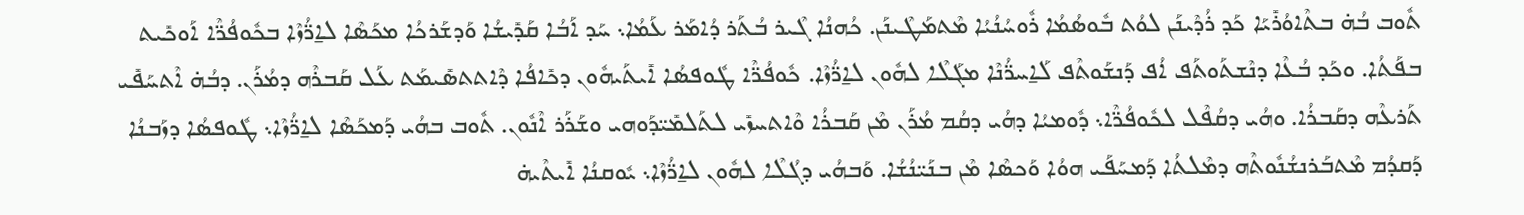ܬܽܘܒ ܒܳܗ̇ ܒܬܶܐܘܳܪܺܝܰܐ ܟܰܕ ܪܳܕܶܝܢܰܢ ܠܘܳܬ ܒܽܘܣܳܡܳܐ ܪܽܘܚܳܢܳܝܳܐ ܡܶܬܡܰܛܶܝܢܰܢ. ܟܳܗܢܳܐ ܓܶܝܪ ܒܳܬܰܪ ܕܳܐܡܰܪ ܥܰܡܳܐ܆ ܚܰܕ ܐܰܒܳܐ ܩܰܕܺܝܫܳܐ ܘܰܕܫܰܪܟܳܐ ܡܟܰܣܶܐ ܠܐ̱ܪ̈ܳܙܶܐ ܒܟܽܘܦܳܪ̈ܶܐ ܐܰܘܟܺܝܬ ܒܦܰܬܳܐ. ܘܟܰܕ ܒܳܥܶܐ ܕܢܶܫܬܰܘܬܰܦ ܐܳܦ ܕܰܢܫܰܘܬܶܦ ܠܰܐ̱ܚܪ̈ܳܢܶܐ ܡܓܰܠܶܐ ܠܗܽܘܢ ܠܐ̱ܪ̈ܳܙܶܐ. ܟܽܘܦܳܪ̈ܶܐ ܛܽܘܦܣܳܐ ܐܺܝܬܰܝܗܽܘܢ ܕܟܺܐܦܳܐ ܕܶܐܬܬܣܺܝܡܰܬ ܥܰܠ ܩܰܒܪܶܗ ܕܡܳܪܰܢ. ܕܒܳܗ̇ ܐܶܬܚܰܦܺܝ ܬܰܪܥܶܗ ܕܩܰܒܪܳܐ. ܘܗܳܝ ܕܩܳܦܶܠ ܠܟܽܘܦܳܪ̈ܶܐ܆ ܕܽܘܡܝܳܐ ܕܗܳܝ ܕܩܳܡ ܡܳܪܰܢ ܡܶܢ ܩܰܒܪܳܐ ܘܶܐܬܚܙܺܝ ܠܬܰܠܡܺܝ̈ܕܰܘܗܝ ܘܫܰܪܰܪ ܐܶܢܽܘܢ. ܬܽܘܒ ܒܗܳܝ ܕܰܡܟܰܣܶܐ ܠܐ̱ܪ̈ܳܙܶܐ܆ ܛܽܘܦܣܳܐ ܕܙܰܒܢܳܐ ܕܰܩܕܳܡ ܡܶܬܒܰܪܢܫܳܢܽܘܬܶܗ ܕܡܶܠܬܳܐ ܕܰܡܚܰܦܰܝ ܗܘܳܐ ܘܰܟܣܶܐ ܡܶܢ ܒܢܰܝ̈ܢܳܫܳܐ. ܘܰܒܗܳܝ ܕܓܳܠܶܐ ܠܗܽܘܢ ܠܐ̱ܪ̈ܳܙܶܐ܆ ܝܽܘܩܢܳܐ ܐܺܝܬܶܝܗ̇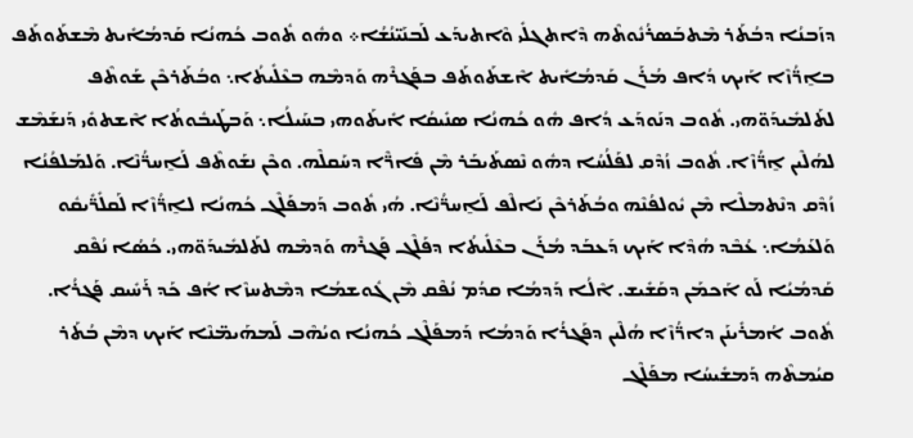ܕܙܰܒܢܳܐ ܕܒܳܬܰܪ ܡܶܬܒܰܣܪܳܢܽܘܬܶܗ ܕܶܐܬܓܠܺܝ ܘܶܐܬܝܕܰܥ ܠܰܒܢܰܝ̈ܢܳܫܳܐ܀ ܘܗܽܘ ܬܽܘܒ ܟܳܗܢܳܐ ܩܰܕܡܳܐܺܝܬ ܡܶܫܬܰܘܬܰܦ ܒܐ̱ܪ̈ܳܙܶܐ ܐܰܝܟ ܕܳܐܦ ܡܳܪܰܢ ܩܰܕܡܳܐܺܝܬ ܐܶܫܬܰܘܬܰܦ ܒܦܰܓܪܶܗ ܘܰܕܡܶܗ ܒܥܶܠܺܝܬܳܐ܆ ܘܒܳܬܰܪܟܶܢ ܫܰܘܬܶܦ ܠܬܰܠܡܺܝܕܰܘ̈ܗܝ. ܬܽܘܒ ܕܢܰܘܕܰܥ ܕܳܐܦ ܗܽܘ ܟܳܗܢܳܐ ܣܢܺܝܩܳܐ ܐܺܝܬܰܘܗܝ ܒܚܰܝܠܳܐ܆ ܘܰܒܛܰܝܒܽܘܬܳܐ ܐܶܫܬܘܺܝ ܕܰܢܫܰܡܶܫ ܠܗܳܠܶܝܢ ܐ̱ܪ̈ܳܙܶܐ. ܬܽܘܒ ܙܳܕܶܩ ܠܦܰܠܳܚܳܐ ܕܗܽܘ ܢܶܣܬܰܝܒܰܪ ܡܶܢ ܦܺܐܪ̈ܶܐ ܕܚܰܩܠܶܗ. ܘܟܶܢ ܢܫܰܘܬܶܦ ܠܰܐ̱ܚܪ̈ܳܢܶܐ. ܘܰܠܡܰܠܦܳܢܳܐ ܙܳܕܶܩ ܕܢܶܬܡܠܶܐ ܡܶܢ ܝܽܘܠܦܳܢܶܗ ܘܒܳܬܰܪܟܶܢ ܢܰܐܠܶܦ ܠܰܐ̱ܚܪ̈ܳܢܶܐ. ܗܳܝ ܬܽܘܒ ܕܰܡܦܰܠܶܓ ܟܳܗܢܳܐ ܠܐ̱ܪ̈ܳܙܶܐ ܠܰܩܠܺܪ̈ܺܝܩܽܘ ܘܰܠܥܰܡܳܐ܆ ܥܳܒܶܕ ܗܳܕܶܐ ܐܰܝܟ ܕܰܥܒܰܕ ܡܳܪܰܢ ܒܥܶܠܺܝܬܳܐ ܕܦܰܠܶܓ ܦܰܓܪܶܗ ܘܰܕܡܶܗ ܠܬܰܠܡܺܝܕܰܘ̈ܗܝ. ܟܳܣܳܐ ܢܳܦܶܩ ܩܰܕܡܳܝܳܐ ܠܰܘ ܐܰܟܡܰܢ ܕܩܰܫܺܝܫ. ܐܶܠܳܐ ܕܰܕܡܳܐ ܩܕܳܡ ܢܳܦܶܩ ܡܶܢ ܓܽܘܫܡܳܐ ܕܡܶܬܚܙܶܐ ܐܳܦ ܟܰܕ ܪܰܚܺܝܩ ܦܰܓܪܳܐ. ܬܽܘܒ ܐܳܡܪܺܝܢܰܢ ܕܐܪ̈ܳܙܶܐ ܗܳܠܶܝܢ ܕܦܰܓܪܳܐ ܘܰܕܡܳܐ ܕܰܡܦܰܠܶܓ ܟܳܗܢܳܐ ܘܝܳܗܶܒ ܠܰܡܗܰܝܡ̈ܢܶܐ ܐܰܝܟ ܕܡܶܢ ܒܳܬܰܪ ܩܝܳܡܬܶܗ ܕܰܡܫܺܝܚܳܐ ܡܦܰܠܶܓ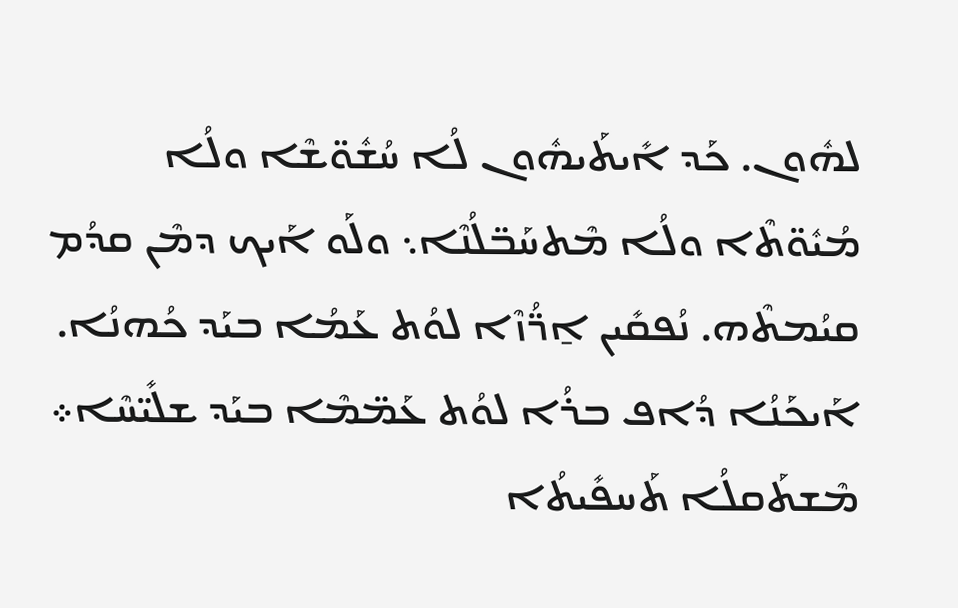ܠܗܽܘܢ. ܟܰܕ ܐܺܝܬܰܝܗܽܘܢ ܠܳܐ ܚܳܫܽܘ̈ܫܶܐ ܘܠܳܐ ܡܳܝܽܘ̈ܬܶܐ ܘܠܳܐ ܡܶܬܚܰܒ̈ܠܳܢܶܐ܆ ܘܠܰܘ ܐܰܝܟ ܕܡܶܢ ܩܕܳܡ ܩܝܳܡܬܶܗ. ܢܳܦܩܺܝܢ ܐ̱ܪ̈ܳܙܶܐ ܠܘܳܬ ܥܰܡܳܐ ܒܝܰܕ ܟܳܗܢܳܐ. ܐܰܝܟܰܢܳܐ ܕܳܐܦ ܒܪܳܐ ܠܘܳܬ ܥܰܡ̈ܡܶܐ ܒܝܰܕ ܫܠܺܝ̈ܚܶܐ܀ ܡܶܫܬܰܩܠܳܐ ܬܰܚܦܺܝܬܳܐ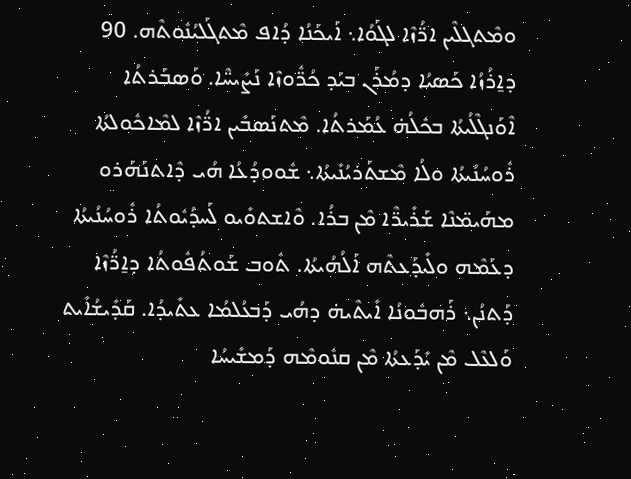ܘܡܶܬܓܠܶܝܢ ܐܪ̈ܳܙܶܐ ܠܓܰܘܳܐ܆ ܐܰܝܟܰܢܳܐ ܕܳܐܦ ܡܶܬܓܰܠܝܳܢܽܘܬܶܗ. 90 ܕܐ̱ܪܳܙܳܐ ܟܰܣܝܳܐ ܕܡܳܪܰܢ ܒܝܰܕ ܟܳܪ̈ܽܘܙܶܐ ܢܰܨܺܝܚ̈ܶܐ. ܘܰܣܒܰܪܬܳܐ ܐܶܘܰܢܓܶܠܳܝܬܳܐ ܒܟܽܠܳܗ̇ ܥܳܡܰܪܬܳܐ. ܡܶܬܢܰܣܒܺܝܢ ܐܪ̈ܳܙܶܐ ܠܡܶܐܟܽܘܠܬܳܐ ܪܽܘܚܳܢܳܝܬܳܐ ܘܠܳܐ ܡܶܫܬܰܪܝܳܢܺܝܬܳܐ܆ ܫܽܘܘܕܳܥܳܐ ܗܳܝ ܕܶܐܬܢܰܗܰܪܘ ܡܗܰܝܡ̈ܢܶܐ ܫܰܪܺܝܪ̈ܶܐ ܡܶܢ ܒܪܳܐ. ܘܶܐܫܬܘܺܝܘ ܠܰܚܕܳܝܽܘܬܳܐ ܪܽܘܚܳܢܳܝܬܳܐ ܕܥܰܡܶܗ ܘܠܺܝܕܰܥܬܶܗ ܐܰܠܳܗܳܝܬܳܐ. ܬܽܘܒ ܫܰܘܬܳܦܽܘܬܳܐ ܕܐ̱ܪ̈ܳܙܶܐ ܕܰܬܢܳܢ܆ ܪܰܗܒܽܘܢܳܐ ܐܺܝܬܶܝܗ̇ ܕܗܳܝ ܕܰܒܥܳܠܡܳܐ ܥܬܺܝܕܳܐ. ܩܰܕܺܝܫܳܐܺܝܬ ܘܰܠܥܶܠ ܡܶܢ ܝܺܕܰܥܬܳܐ ܡܶܢ ܩܢܽܘܡܶܗ ܕܰܡܫܺܝܚܳܐ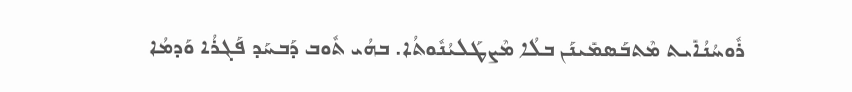ܪܽܘܚܳܢܳܐܺܝܬ ܡܶܬܒܰܣܡܺܝܢܰܢ ܒܠܳܐ ܡܶܨܛܰܠܝܳܢܽܘܬܳܐ. ܒܗܳܝ ܬܽܘܒ ܕܰܒܚܰܕ ܦܰܓܪܳܐ ܘܰܕܡܳܐ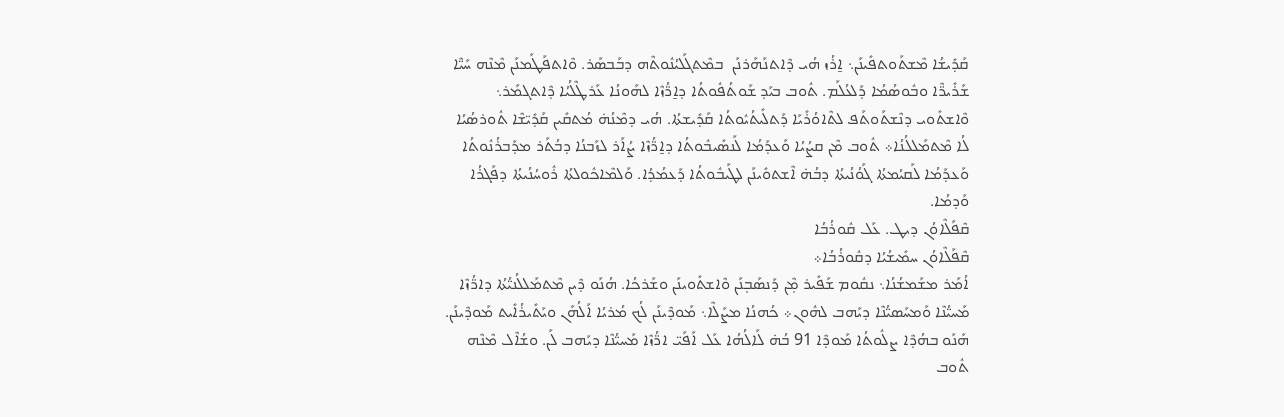ܩܰܕܺܝܫܳܐ ܡܶܫܬܰܘܬܦܺܝܢܰܢ܆ ܐ̱ܪܳܙ ܗܳܝ ܕܶܐܬܢܰܗܰܪܢܰܢ  ܒܡܶܬܓܰܠܝܳܢܽܘܬܶܗ ܕܒܰܒܣܰܪ. ܘܶܐܬܦܰܛܰܡܢܰܢ ܡܶܢܶܗ ܚܰܝ̈ܶܐ ܫܰܪܺܝܪ̈ܶܐ ܘܒܽܘܣܳܡܳܐ ܕܰܠܥܳܠܰܡ. ܬܽܘܒ ܒܝܰܕ ܫܰܘܬܳܦܽܘܬܳܐ ܕܐ̱ܪ̈ܳܙܶܐ ܠܗܰܘܢܳܐ ܥܰܪܛܶܠܳܝܳܐ ܕܶܐܬܓܡܰܪ܆ ܘܶܐܫܬܺܘܝ ܕܢܶܫܬܰܘܬܰܦ ܠܬܶܐܘܳܪܺܝܰܐ ܕܰܬܠܺܝܬܳܝܽܘܬܳܐ ܩܰܕܺܝܫܬܳܐ. ܗܳܝ ܕܡܶܢܳܗ̇ ܡܳܬܩܺܝܢ ܩܰܕܺܝ̈ܫܶܐ ܬܽܘܪܣܳܝܳܐ ܠܳܐ ܡܶܬܡܰܠܠܳܢܳܐ܀ ܬܽܘܒ ܡܶܢ ܩܨܳܝܳܐ ܘܰܥܕܰܡܳܐ ܠܰܢܣܺܝܒܽܘܬܳܐ ܕܐ̱ܪ̈ܳܙܶܐ ܨܳܐܰܪ ܠܙܰܒܢܳܐ ܕܒܳܬܰܪ ܡܕܰܒܪܳܢܽܘܬܳܐ ܘܰܥܕܰܡܳܐ ܠܰܩܝܳܡܬܳܐ ܓܰܘܳܢܳܝܬܳܐ ܕܒܳܗ̇ ܐܶܫܬܘܺܝܢܰܢ ܠܛܰܝܒܽܘܬܳܐ ܕܰܥܡܳܕܳܐ. ܘܰܠܡܶܐܟܽܘܠܬܳܐ ܪܽܘܚܳܢܳܝܬܳܐ ܕܦܰܓܪܳܐ ܘܰܕܡܳܐ.
ܩܶܦܰܠܶܐܘܳܢ ܕܝܛ. ܥܰܠ ܩܽܘܪܳܒܳܐ
ܩܶܦܰܠܶܐܘܳܢ ܚܡܺܝܫܳܝܳܐ ܕܩܽܘܪܳܒܳܐ܀
ܐܳܡܰܪ ܡܫܰܡܫܳܢܳܐ܆ ܢܩܽܘܡ ܫܰܦܺܝܪ ܡ̣ܶܢ ܕܰܢܣܰܒ̣ܢܰܢ ܘܶܐܫܬܺܘܝܢܰܢ ܘܫܰܪܟܳܐ. ܗܳܢܰܘ ܕܶܝܢ ܡܶܬܡܰܠܠܳܢܝ̈ܳܬܳܐ ܕܐܪ̈ܳܙܶܐ ܡܰܚܝ̈ܳܢܶܐ ܘܰܡܚܰܣܝ̈ܳܢܶܐ ܕܝܰܗܒ ܠܗܽܘܢ܀ ܟܳܗܢܳܐ ܡܨܰܠܶܐ܆ ܡܰܘܕܶܝܢܰܢ ܠܳܟ ܡܳܪܝܳܐ ܐܰܠܳܗܰܢ ܘܝܰܬܺܝܪܳܐܺܝܬ ܡܰܘܕܶܝܢܰܢ. ܗܰܢܰܘ ܒܗܳܕܶܐ ܨܠܽܘܬܳܐ ܡܰܘܕܶܐ 91 ܒܳܗ̇ ܠܰܐܠܳܗܳܐ ܥܰܠ ܐܰܦܰܝ̈ ܐܪ̈ܳܙܶܐ ܡܰܚܝ̈ܳܢܶܐ ܕܝܰܗܒ ܠܰܢ. ܘܫܳܐܶܠ ܡܶܢܶܗ ܬܽܘܒ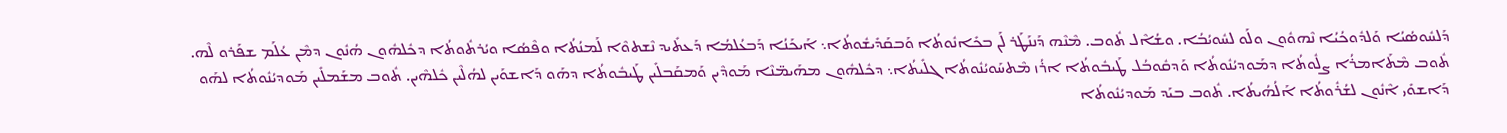ܕܰܠܚܽܘܣܳܝܳܐ ܘܰܠܕܽܘܟܳܝܳܐ ܢܶܗܘܽܘܢ ܘܠܰܘ ܠܚܽܘܝܳܒܳܐ. ܘܫܳܐܶܠ ܬܽܘܒ. ܡܶܢܶܗ ܕܰܢܢܰܛܰܪ ܠܰܢ ܒܟܺܐܢܽܘܬܳܐ ܘܰܒܩܰܕܺܝܫܽܘܬܳܐ܆ ܐܰܝܟܰܢܳܐ ܕܰܒܥܳܠܡܳܐ ܕܰܥܬܺܝܕ ܢܶܫܬܘܶܐ ܠܰܡܢܳܬܳܐ ܘܦܶܣܳܐ ܘܝܳܪܬܽܘܬܳܐ ܕܟܽܠܗܽܘܢ ܗܳܢܽܘܢ ܕܡܶܢ ܥܳܠܰܡ ܫܦܰܪܘ ܠܶܗ. ܬܽܘܒ ܡܶܬܰܐܡܪܳܐ ܨܠܽܘܬܳܐ ܕܡܰܘܕܝܳܢܽܘܬܳܐ ܘܰܕܩܽܘܒܳܠ ܛܰܝܒܽܘܬܳܐ ܐܪܳܙ ܡܶܬܚܰܘܝܳܢܽܘܬܳܐ ܓܠܺܝܬܳܐ܆ ܕܟܽܠܗܽܘܢ ܡܗܰܝܡ̈ܢܶܐ ܡܰܘܕܶܝܢ ܘܰܡܩܰܒܠܺܝܢ ܛܰܝܒܽܘܬܳܐ ܕܗܰܘ ܕܰܐܫܘܰܝܢ ܠܗܳܠܶܝܢ ܟܽܠܗܶܝܢ. ܬܽܘܒ ܡܫܰܡܠܺܝܢ ܡܰܘܕܝܳܢܽܘܬܳܐ ܠܗܰܘ ܕܰܐܫܘܺܝ ܐܶܢܽܘܢ ܠܫܳܪܽܘܬܳܐ ܐܰܠܳܗܳܝܬܳܐ. ܬܽܘܒ ܒܝܰܕ ܡܰܘܕܝܳܢܽܘܬܳܐ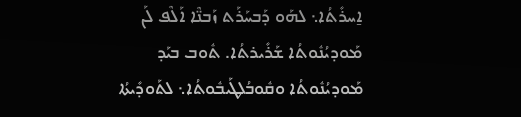ܐ̱ܚܪܺܬܳܐ܆ ܠܗܰܘ ܕܰܒܚܰܪܰܬ ܙܰܒܢ̈ܶܐ ܐܰܠܶܦ ܠܰܢ ܡܰܘܕܝܳܢܽܘܬܳܐ ܫܰܪܺܝܪܬܳܐ. ܬܽܘܒ ܒܝܰܕ ܡܰܘܕܝܳܢܽܘܬܳܐ ܘܩܽܘܒܳܠܛܰܝܒܽܘܬܳܐ܆ ܠܬܰܘܕܺܝܬܳܐ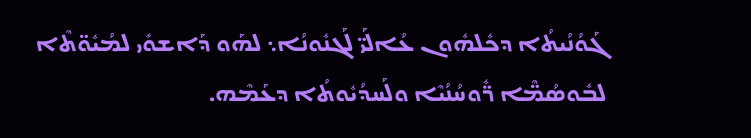ܓܰܘܳܢܳܝܬܳܐ ܕܟܽܠܗܽܘܢ ܥܳܐܠܰܝ̈ ܠܰܓܢܽܘܢܳܐ܆ ܠܗܰܘ ܕܰܐܫܘܺܝ ܠܡܳܝܽܘ̈ܬܶܐ ܠܒܽܘܣܳܡ̈ܶܐ ܪ̈ܽܘܚܳܢܳܝܶܐ ܘܠܰܚܕܳܝܽܘܬܳܐ ܕܥܰܡܶܗ.